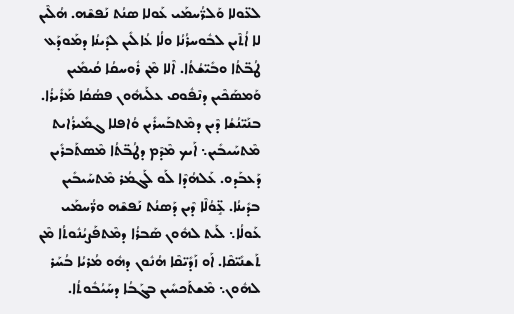ܠܥ̈ܘܠܐ ܘܰܠܪ̈ܳܚܡܰܝ ܥܰܘܠܐ ܣܢܳܬ ܢܰܦܫܶܗ. ܗܳܠܶܝܢ ܠܐ ܐܳܬܶܝܢ ܠܒܽܘܚܪܳܢܳܐ ܘܠܳܐ ܥܳܐܠܺܝܢ ܠܕܺܝܢܳܐ ܕܡܰܘܕܰܥ ܛܳܒ̈ܬܳܐ ܘܒܺܝ̈ܫܳܬܳܐ. ܐܶܠܐ ܡܶܢ ܪܽܘܚܩܳܐ ܩܳܝܡܺܝܢ ܘܰܡܣܰܟܶܝܢ ܕܢܶܦܽܘܩ ܥܠܰܝܗܽܘܢ ܦܣܳܩܳܐ ܡܰܪܺܝܪܳܐ. ܒܢܰܝ̈ܢܳܫܳܐ ܕܶܝܢ ܕܡܶܬܒܰܚܪܺܝܢ ܘܳܐܦܠܐ ܓܡܺܝܪܳܐܝܬ ܡܶܬܚܰܝܒܺܝܢ܆ ܐܰܝܟ ܡܶܕܶܡ ܕܛܳܒ̈ܬܳܐ ܡܶܣܬܰܒܪܺܝܢ ܕܰܥܒܰܕܘ. ܥܰܠܗܳܕܶܐ ܠܰܘ ܠܰܓܡܳܪ ܡܶܬܚܰܝܒܺܝܢ ܒܕܺܝܢܳܐ. ܥܱ̈ܘܳܠܶܐ ܕܶܝܢ ܕܰܣܢܳܬ ܢܰܦܫܶܗ ܘܪ̈ܳܚܡܰܝ ܥܰܘܠܳܐ܆ ܠܰܝܬ ܠܗܽܘܢ ܣܰܒܪܳܐ ܕܡܶܬܦܰܨܝܳܢܽܘܬܳܐ ܡܶܢ ܬܰܫܢܺܝ̈ܩܶܐ. ܐܰܘ ܙܰܕܺܝ̈ܩܶܐ ܗܳܢܽܘܢ ܕܗܽܘ ܡܳܪܝܳܐ ܒܳܚܰܪ ܠܗܽܘܢ܆ ܡܶܫܬܰܟܚܺܝܢ ܒܓܰܒܳܐ ܕܚܰܝܳܒܽܘܬܳܐ.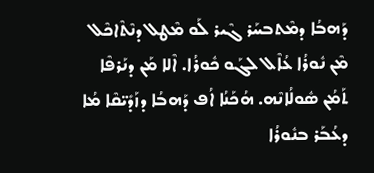ܕܰܗܒܳܐ ܕܡܶܬܒܚܰܪ ܓܶܝܪ ܠܰܘ ܡܶܛܠ ܕܢܶܬܶܐܟܶܠ ܡܶܢ ܢܽܘܪܳܐ ܥܳܐܶܠ ܠܓܰܘ ܟܽܘܪܳܐ. ܐܶܠܐ ܡܰܢ ܕܢܰܪܦܶܐ ܬܰܡܳܢ ܣܽܘܠܳܐܢܶܗ. ܗܳܟܰܢܳܐ ܐܳܦ ܕܰܗܒܳܐ ܕܙܰܕܺܝ̈ܩܶܐ ܡܳܐ ܕܥܳܒܰܪ ܒܢܽܘܪܳܐ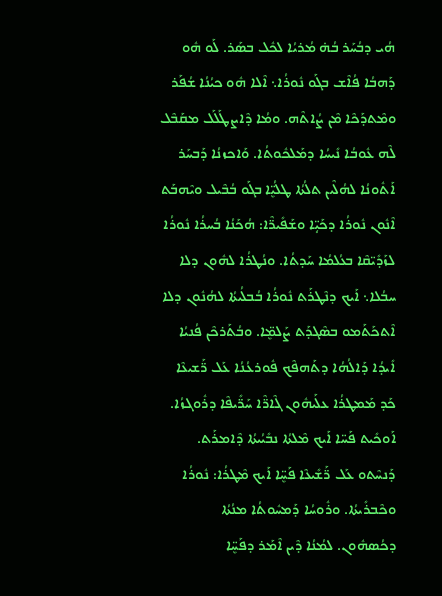ܗܳܝ ܕܒܳܚܰܪ ܒܳܗ̇ ܡܳܪܝܳܐ ܠܟܽܠ ܒܣܰܪ. ܠܰܘ ܗܽܘ ܕܰܗܒܳܐ ܦܳܐܶܫ ܒܓܰܘ ܢܽܘܪܳܐ܆ ܐܶܠܐ ܗܽܘ ܟܝܳܢܳܐ ܫܳܦܰܪ ܘܡܶܬܕܰܟܶܐ ܡܶܢ ܨܳܐܬܶܗ. ܘܡܳܐ ܕܶܐܨܛܰܠܰܠ ܡܩܰܒܶܠ ܠܶܗ ܥܽܘܒܳܐ ܢܺܝܚܳܐ ܕܡܰܠܟܽܘܬܳܐ. ܘܰܐܟܙܢܳܐ ܕܰܒܚܰܪ ܐܰܬܽܘܢܳܐ ܠܗܳܠܶܝܢ ܬܠܳܬܳܐ ܛܠܳܝܷ̈ܐ ܒܓܰܘ ܒܳܒܶܝܠ ܘܝܶܗܒܰܬ ܐܶܢܽܘܢ ܢܽܘܪܳܐ ܕܟܰܝܴ̈ܐ ܘܫܰܦܺܝܪ̈ܶܐ: ܗܳܟܰܢܳܐ ܒܳܚܪܳܐ ܢܽܘܪܳܐ ܠܙܰܕܺܝ̈ܩܶܐ ܒܥܳܠܡܳܐ ܚܰܕܬܳܐ. ܘܢܳܛܪܳܐ ܠܗܽܘܢ ܕܠܐ ܚܒܳܠܐ܆ ܐܰܝܟ ܕܢܶܛܪܰܬ ܢܽܘܪܳܐ ܒܳܒܠܳܝܬܳܐ ܠܗܳܢܽܘܢ ܕܠܐ ܐܶܬܟܰܬܰܡܘ ܒܣܶܓܕܰܬ ܨܰܠܡܷ̈ܐ. ܘܒܳܬܰܪܟܶܢ ܦܳܢܝܳܐ ܐܺܝܕܳܐ ܕܰܐܠܳܗܳܐ ܕܬܰܗܦܶܟ ܦܽܘܪܥܳܢܳܐ ܥܰܠ ܪ̈ܰܫܝܥܶܐ ܟܰܕ ܡܰܡܛܪܳܐ ܥܠܰܝܗܽܘܢ ܓܶܐܪ̈ܶܐ ܚܰܪ̈ܺܝܦܶܐ ܕܪܽܘܓܙܳܐ. ܐܰܘܟܺܝܬ ܦܰܚ̈ܐ ܐܰܝܟ ܡܶܠܬܳܐ ܢܒܺܝܳܝܬܳܐ ܕܶܐܡܪܰܬ.
ܕܰܢܚܶܬܘ ܥܰܠ ܪ̈ܰܫܺܝܥܶܐ ܦܰܚܷ̈ܐ ܐܰܝܟ ܡܶܛܪܳܐ: ܢܽܘܪܳܐ ܘܟܶܒܪܺܝܬܳܐ. ܘܪܽܘܚܳܐ ܕܰܡܚܽܘܬܳܐ ܡܢܳܬܳܐ ܕܟܳܣܗܽܘܢ. ܠܡܳܢܳܐ ܕܶܝܢ ܐܶܡܰܪ ܕܦܰܚܷ̈ܐ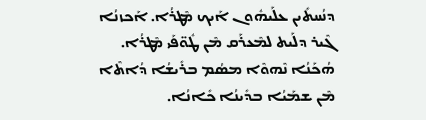ܕܢܳܚܬܺܝܢ ܥܠܰܝܗܽܘܢ ܐܰܝܟ ܡܶܛܪܳܐ. ܐܰܟܙܢܳܐ ܓܶܝܪ ܕܠܰܝܬ ܠܡܶܥܪܰܩ ܡܶܢ ܛܽܘ̈ܦܰܝ ܡܶܛܪܳܐ. ܗܳܟܰܢܳܐ ܢܶܗܘܶܐ ܡܣܳܡ ܒܪܺܝܫܳܐ ܕܳܐܬܶܐ ܡܶܢ ܫܡܰܝܳܐ ܒܕܺܝܢܳܐ ܟܺܐܢܳܐ.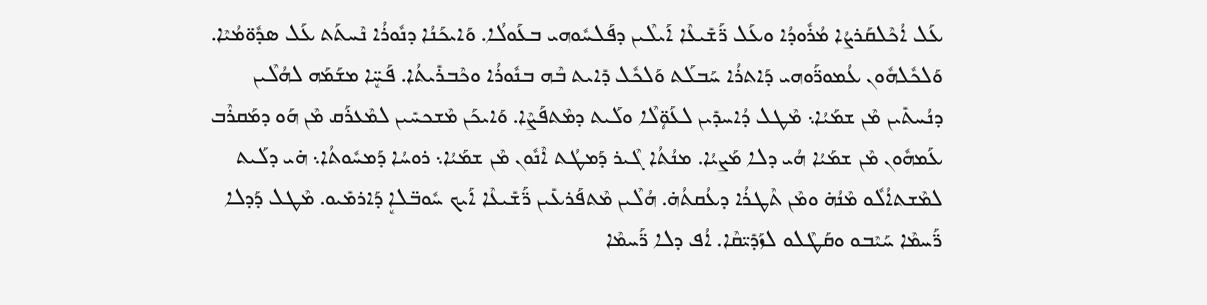ܥܰܠ ‌ܐܳܟܶܠܩܰܪܨܳܐ ܡܳܪܽܘܕܳܐ ܘܥܰܠ ܪ̈ܰܫܺܝܥܶܐ ܐܰܝܠܶܝܢ ܕܦܰܠܚܽܘܗܝ ܒܥܰܘܠܳܐ. ܘܰܐܝܟܰܢܳܐ ܕܢܽܘܪܳܐ ܢܶܚܬܰܬ ܥܰܠ ܣܕܽܘ̈ܡܳܝܶܐ. ܘܰܠܟܽܠܗܽܘܢ ܥܳܡܘܪ̈ܰܘܗܝ ܕܰܐܬܪܳܐ ܚܰܒܠܰܬ ܘܰܠܟܽܠ ܕܺܐܝܬ ܒܶܗ ܒܢܽܘܪܳܐ ܘܟܶܒܪܺܝܬܳܐ. ܦܰܚܷ̈ܐ ܡܫܰܡܰܗ ܠܗܳܠܶܝܢ ܕܢܳܚܬܺܝܢ ܡܶܢ ܫܡܰܝܳܐ܆ ܡܶܛܠ ܕܳܐܚܕܺܝܢ ܠܥܰܘܴ̈ܠܶܐ ܘܠܰܝܬ ܕܡܶܬܦܰܨܶܐ. ܘܰܐܝܟܰܢ ܡܶܫܟܚܺܝܢ ܠܡܶܥܪܰܩ ܡܶܢ ܗܰܘ ܕܡܰܩܪܶܒ ܥܰܡܗܽܘܢ ܡܶܢ ܫܡܰܝܳܐ ܗܳܝ ܕܠܐ ܡܰܨܝܳܐ. ܡܢܳܬܳܐ ܓܶܝܪ ܕܰܡܛܳܬ ܐܶܢܽܘܢ ܡܶܢ ܫܡܰܝܳܐ܆ ܪܘܚܳܐ ܕܰܡܚܽܘܬܳܐ܆ ܗ̇ܝ ܕܠܰܝܬ ܠܡܶܫܬܐܳܠܽܘ ܡܶܢܳܗ̇ ܘܡܶܢ ܬܶܛܪܳܐ ܕܥܳܩܬܳܗ̇. ܗܳܠܶܝܢ ܡܶܬܦܰܪܥܺܝܢ ܪ̈ܰܫܺܝܥܶܐ ܐܰܝܟ ܚܽܘܒ̈ܠܐܷ ܕܰܐܪܡܺܝܘ. ܡܶܛܠ ܕܰܕܠܐ ܪ̈ܰܚܡܶܐ ܚܰܝܶܒܘ ܘܩܰܛܶܠܘ ܠܙܰܕܺܝ̈ܩܶܐ. ܐܳܦ ܕܠܐ ܪ̈ܰܚܡܶܐ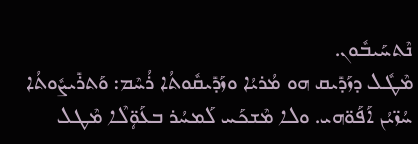ܢܶܬܚܰܝܒܽܘܢ.
ܡܶܛܽܠ ܕܙܰܕܺܝܩ ܗܘ ܡܳܪܝܳܐ ܘܙܰܕܺܝܩܽܘܬܳܐ ܪܳܚܶܡ: ܘܰܬܪܺܝܨܽܘܬܳܐ ܚܳܙ̈ܝܳܢ ܐܰܦܰܘ̈ܗܝ. ܘܠܐ ܡܶܫܟܰܚ ܠܰܡܚܳܪ ܒܥܰܘܴ̈ܠܶܐ ܡܶܛܠ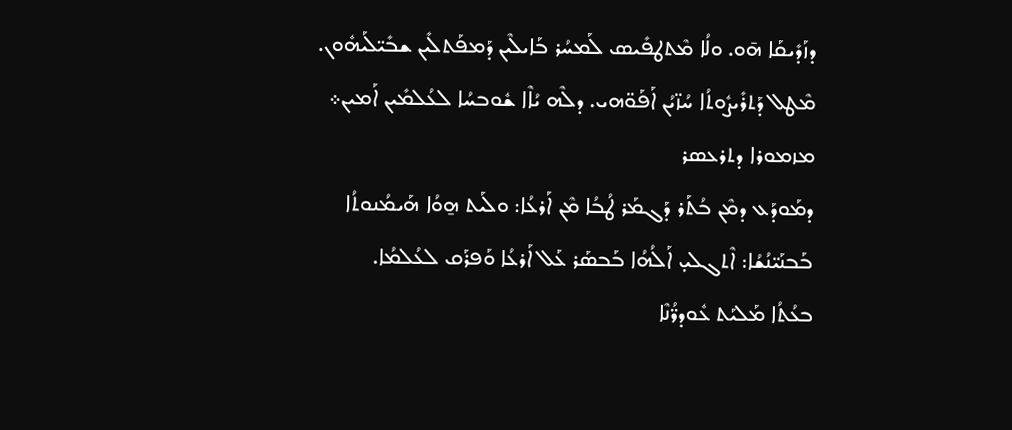ܕܙܰܕܺܝܩܰܐ ܗ̄ܘ. ܘܠܳܐ ܡܶܬܛܦܺܝܣ ܠܰܡܚܳܪ ܒܰܐܝܠܶܝܢ ܕܰܡܦܰܬܠܺܝܢ ܫܒܺܝ̈ܠܰܝܗܽܘܢ. ܡܶܛܠ ܕܰܬܪܺܝܨܽܘܬܳܐ ܚܳܙ̈ܝܳܢ ܐܰܦܰܘ̈ܗܝ. ܕܠܶܗ ܝܳܐܶܐ ܫܽܘܒܚܳܐ ܠܥܳܠܡܺܝܢ ܐܰܡܝܢ܀
ܡܙܡܘܪܐ ܕܬܪܥܣܪ
ܕܡܰܘܕܰܥ ܕܡܶܢ ܒܳܬܰܪ ܕܰܓܡܰܪ ܛܳܒܳܐ ܡܶܢ ܐܰܪܥܳܐ: ܘܠܰܝܬ ܗ̱ܘܳܐ ܗܰܝܡܳܢܘܬܳܐ ܒܰܒܢܰܝ̈ܢܳܫܳܐ: ܐܶܬܓܠܝ̣ ܐܰܠܳܗܳܐ ܒܰܒܣܰܪ ܥܰܠ ‌ܐܰܪܥܳܐ ܘܰܦܪܰܩ ܠܥܳܠܡܳܐ.
ܒܥܳܬܳܐ ܡܰܠܝܰܬ ܥܽܘܕܪ̈ܳܢܶܐ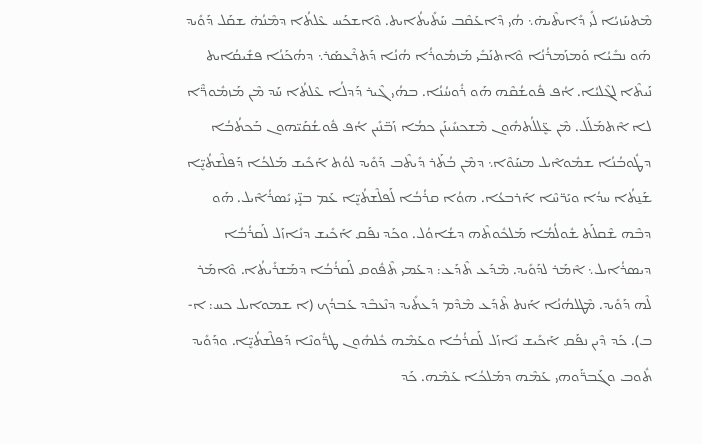ܡܶܬܚܰܙܝܳܐ ܠܺܝ ܕܺܐܝܬܶܝܗ̇܆ ܗܳܝ ܕܶܐܥܰܩܶܒ ܚܰܬܺܝܬܳܐܝܬ. ܘܶܐܫܟܰܚ ܥܶܠܬܳܐ ܕܡܶܢܳܗ̇ ܫܩܰܠ ܕܰܘܺܝܕ ܗܰܘ ܢܒܺܝܳܐ ܘܰܡܙܰܡܪܳܢܳܐ ܘܶܐܬܢܰܒܺܝ ܡܰܙܡܽܘܪܳܐ ܗܳܢܳܐ ܕܰܬܪܶܥܣܰܪ܆ ܕܗܳܟܰܢܳܐ ܦܫܺܝܩܳܐܝܬ ܢܰܝܬܶܐ ܠܓܶܠܝܳܐ. ܐܳܦ ܦܽܘܫܳܩܶܗ ܗܰܘ ܪܽܘܚܳܢܳܐ. ܒܗܳܝ ܓܶܝܪ ܕܰܕܠܳܐ ܥܶܠܬܳܐ ܚܰܕ ܡܶܢ ܡܰܙܡܽܘܪ̈ܶܐ ܠܐ ܐܶܬܡܰܠܰܠ. ܡܶܢ ܥܷ̈ܠܠܳܬܗܽܘܢ ܡܶܫܟܚܺܝܢܰܢ ܟܡܳܐ ܙܰܒ̈ܢܺܝܢ ܐܳܦ ܦܽܘܫܳܩܰܝ̈ܗܘܢ ܒܰܟܬܳܒܳܐ ܕܛܽܘܒܳܢܳܐ ܫܡܽܘܐܶܝܠ ܡܚܰܘܶܐ܆ ܕܡܶܢ ܒܳܬܰܪ ܕܺܝܬܶܒ ܕܰܘܺܝܕ ܠܘܳܬ ܐܰܟܺܝܫ ܡܰܠܟܳܐ ܕܰܦܠܶܫܬܳܝܷ̈ܐ ܫܰܢ̱ܬܳܐ ܚܕܳܐ ܘܝܰܪ̈ܚܶܐ ܐܰܪܒܥܳܐ. ܗܘܳܐ ܩܪܳܒܳܐ ܠܰܦܠܶܫܬܳܝܷ̈ܐ ܥܰܡ ܒܢܱ̈ܝ ܝܺܣܪܳܐܶܝܠ. ܗܰܘ ܕܒܶܗ ܫܶܩܠܰܬ ܫܽܘܠܳܡܳܐ ܡܰܠܟܽܘܬܶܗ ܕܫܳܐܘܳܠ. ܘܟܰܕ ܢܦܰܩ ܐܰܟܺܝܫ ܕܢܺܐܙܰܠ ܠܰܩܪܳܒܳܐ ܕܝܣܪܳܐܝܠ܆ ܐܶܡܰܪ ܠܕܰܘܺܝܕ. ܡܶܕܰܥ ܬܶܕܰܥ: ܕܥܰܡܝ ܬܶܦܽܘܩ ܠܰܩܪܳܒܳܐ ܕܡܰܫܪܺܝܬܳܐ. ܘܶܐܡܰܪ ܠܶܗ ܕܰܘܺܝܕ. ܡܶܛܠܗܳܢܳܐ ܐܰܢܬ ܬܶܕܰܥ ܡܶܕܶܡ ܕܰܥܬܺܝܕ ܕܢܶܥܒܶܕ ܥܰܒܕܳܟ (ܐ ܫܡܘܐܝܠ ܟܚ: ܐ-ܒ). ܟܰܕ ܕܶܝܢ ܢܦܰܩ ܐܰܟܺܝܫ ܢܺܐܙܰܠ ܠܰܩܪܳܒܳܐ ܘܥܰܡܶܗ ܟܽܠܗܽܘܢ ܛܪ̈ܽܘܢܶܐ ܕܰܦܠܶܫܬܳܝܷ̈ܐ. ܘܕܰܘܺܝܕ ܬܽܘܒ ܘܓܰܒܪ̈ܰܘܗܝ ܥܰܡܶܗ ܕܡܰܠܟܳܐ ܥܰܡܶܗ. ܟܰܕ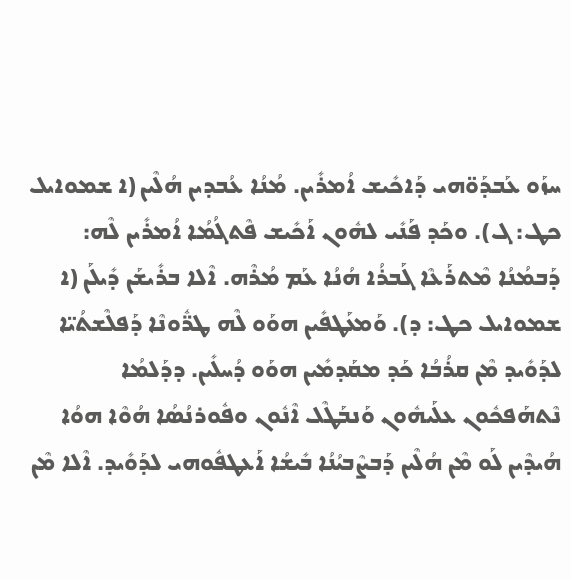ܚܙܰܘ ܥܰܒܕܰܘ̈ܗܝ ܕܰܐܟܺܝܫ ܐܳܡܪܺܝܢ. ܡܳܢܳܐ ܥܳܒܕܝܢ ܗܳܠܶܝܢ (ܐ ܫܡܘܐܝܠ ܟܛ: ܓ). ܘܟܰܕ ܦܰܢܺܝ ܠܗܽܘܢ ܐܰܟܺܝܫ ܦܶܬܓܳܡܳܐ ܐܳܡܪܺܝܢ ܠܶܗ: ܕܰܒܡܳܢܳܐ ܡܶܬܪܰܥܶܐ ܓܰܒܪܳܐ ܗܳܢܳܐ ܥܰܡ ܡܳܪܶܗ. ܐܶܠܐ ܒܪܺܝܫܰܢ ܕܺܝܠܰܢ (ܐ ܫܡܘܐܝܠ ܟܛ: ܕ). ܘܰܡܥܰܛܦܺܝܢ ܗܘܰܘ ܠܶܗ ܛܪ̈ܽܘܢܶܐ ܕܰܦܠܶܫܬܳܝ̈ܐ ܠܕܰܘܺܝܕ ܡܶܢ ܩܪܳܒܳܐ ܟܰܕ ܡܩܰܕܡܺܝܢ ܗܘܰܘ ܕܳܚܠܺܝܢ. ܕܕܰܠܡܳܐ ܢܶܬܗܰܦܟܽܘܢ ܥܠܰܝܗܽܘܢ ܘܰܢܒܰܛܶܠ ‌ܐܶܢܽܘܢ ܘܦܽܘܪܢܳܣܳܐ ܗܳܘܶܐ ܗܘܳܐ ܗܳܝܕܶܝܢ ܠܰܘ ܡܶܢ ܗܳܠܶܝܢ ܕܰܒܨܶܒܝܳܢܳܐ ܒܺܝܫܳܐ ܐܰܥܛܦܽܘܗܝ ܠܕܰܘܺܝܕ. ܐܶܠܐ ܡܶܢ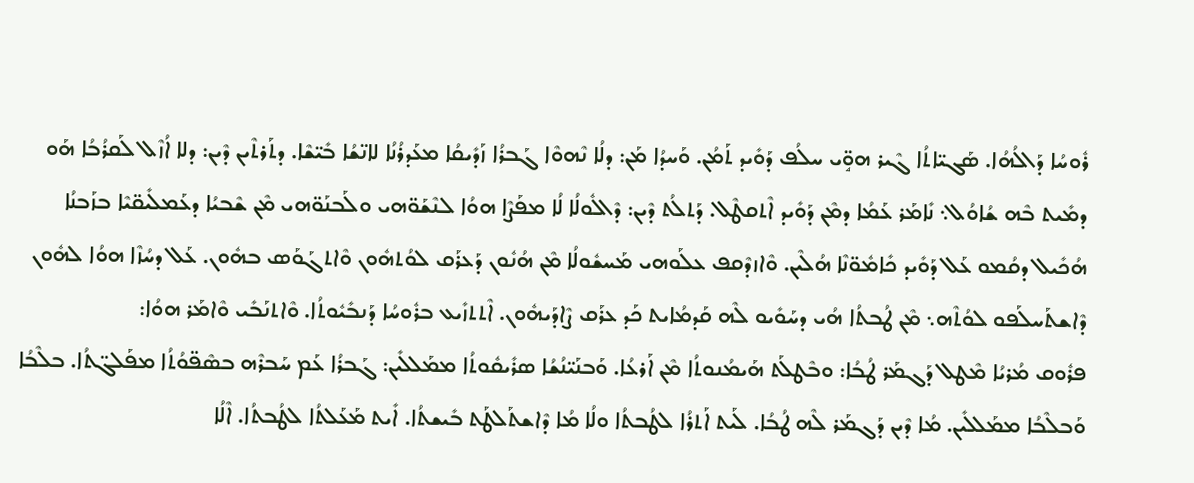ܪܽܘܚܳܐ ܕܰܐܠܳܗܳܐ. ܣܰܓܝ̈ܐܬܳܐ ܓܶܝܪ ܗܘܱ̈ܝ ܚܠܳܦ ܕܰܘܺܝܕ ܬܰܡܳܢ. ܘܰܚܕܳܐ ܡܰܢ: ܕܠܳܐ ܢܶܗܘܶܐ ܓܰܒܪܳܐ ܙܰܕܺܝܩܳܐ ܡܥܰܕܪܳܢܳܐ ܠܐܢ̈ܫܳܐ ܒܺܝ̈ܫܶܐ. ܕܬܰܪܬܶܝܢ ܕܶܝܢ: ܕܠܐ ܐܳܙܶܠ ܠܰܩܪܳܒܳܐ ܗܰܘ ܕܡܺܝܬ ܒܶܗ ܫܳܐܘܳܠ܆ ܢܺܐܡܰܪ ܥܰܡܳܐ ܕܡܶܢ ܕܰܘܺܝܕ ܐܶܬܩܛܶܠ. ܕܰܬܠܳܬ ܕܶܝܢ: ܕܶܐܠܽܘܠܳܐ ܠܳܐ ܡܦܰܨܶܐ ܗܘܳܐ ܠܢܶܫܰܘ̈ܗܝ ܘܠܰܒܢܰܘ̈ܗܝ ܡܶܢ ܫܶܒܝܳܐ ܕܥܰܡܠܺܝܩ̈ܝܶܐ ܒܙܰܒܢܳܐ ܗܳܟܺܝܠ ܕܩܳܡܘ ܥܰܠ ܕܰܘܺܝܕ ܟܺܐܡܽܘ̈ܢܶܐ ܗܳܠܶܝܢ. ܘܶܐܙܕܶܩܦ ܥܠܰܘܗܝ ܡܰܚܫܽܘܠܳܐ ܡܶܢ ܗܳܢܽܘܢ ܕܰܥܪܰܩ ܠܘܳܬܗܽܘܢ ܘܶܐܬܓܰܘܰܣ ܒܗܽܘܢ. ܥܰܠ ܕܚܳܙܶܐ ܗܘܳܐ ܠܗܽܘܢ ܕܶܐܫܬܰܚܠܰܦܘ ܠܘܳܬܶܗ܆ ܡܶܢ ܛܳܒܬܳܐ ܗܳܝ ܕܚܰܘܺܝܘ ܠܶܗ ܩܰܕܡܳܐܝܬ ܟܰܕ ܥܪܰܩ ܨܶܐܕܰܝܗܽܘܢ. ܐܶܬܬܙܺܝܥ ܒܪܽܘܚܳܐ ܕܰܢܒܺܝܽܘܬܳܐ. ܘܶܐܬܢܰܒܺܝ ܘܶܐܡܰܪ ܗܘܳܐ:
ܦܪܽܘܩ ܡܳܪܝܳܐ ܡܶܛܠ ܕܰܓܡܰܪ ܛܳܒܳܐ: ܘܒܶܛܠܰܬ ܗܰܝܡܳܢܘܬܳܐ ܡܶܢ ܐܰܪܥܳܐ. ܘܰܒܢܰܝ̈ܢܳܫܳܐ ܣܪܺܝܩܽܘܬܳܐ ܡܡܰܠܠܺܝܢ: ܓܰܒܪܳܐ ܥܰܡ ܚܰܒܪܶܗ ܒܣܶܦ̈ܘܳܬܳܐ ܡܦܰܠܓ̈ܬܳܐ. ܒܠܶܒܳܐ ܘܰܒܠܶܒܳܐ ܡܡܰܠܠܺܝܢ. ܡܳܐ ܕܶܝܢ ܕܰܓܡܰܪ ܠܶܗ ܛܳܒܳܐ. ܠܰܝܬ ܐܰܬܪܳܐ ܠܛܳܒܬܳܐ ܘܠܳܐ ܡܳܐ ܕܶܐܫܬܰܠܛܰܬ ܒܺܝܫܬܳܐ. ܐܺܝܬ ܡܰܥܰܠܬܳܐ ܠܛܳܒܬܳܐ. ܐܶܠܳܐ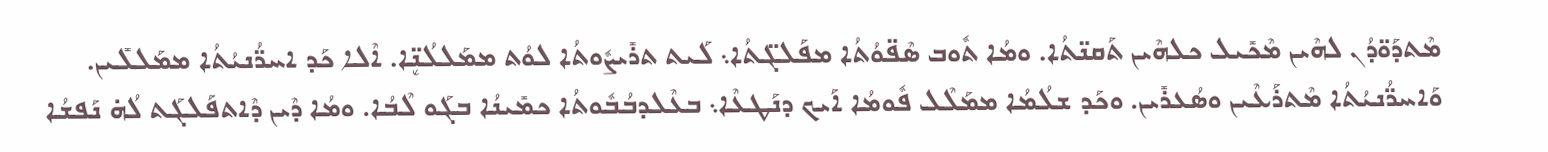ܡܶܬܕܰܘ̈ܕܳܢ ܠܗܶܝܢ ܡܶܟܺܝܠ ܟܠܗܶܝܢ ܬܰܩܢ̈ܬܳܐ. ܘܡܳܐ ܬܽܘܒ ܣܶܦ̈ܘܳܬܳܐ ܡܦܰܠܓ̈ܬܳܐ܆ ܠܰܝܬ ܬܪܺܝܨܽܘܬܳܐ ܠܘܳܬ ܡܡܰܠܠܳܢܷ̈ܐ. ܐܶܠܐ ܟܰܕ ܐܚܪ̈ܳܢܝܳܬܳܐ ܡܡܰܠܠܺܝܢ. ܘܰܐܚܪ̈ܳܢܝܳܬܳܐ ܡܶܬܪܰܥܶܝܢ ܘܣܳܥܪܺܝܢ. ܘܟܰܕ ܫܠܳܡܳܐ ܡܡܰܠܶܠ ܦܽܘܡܳܐ ܐܰܝܟ ܕܢܰܛܥܶܐ܆ ܒܥܶܠܕܒܳܒܽܘܬܳܐ ܟܡܺܝܢܳܐ ܒܓܰܘ ܠܶܒܳܐ. ܘܡܳܐ ܕܶܝܢ ܕܶܐܬܦܰܠܓܰܬ ܠܳܗ̇ ܢܰܦܫܳܐ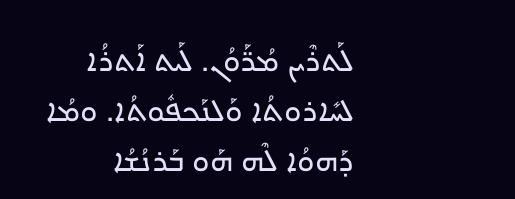ܠܰܬܪܶܝܢ ܡܳܪ̈ܰܘܳܢ. ܠܰܝܬ ܐܰܬܪܳܐ ܠܚܺܐܪܘܬܳܐ ܘܰܠܢܰܟܦܽܘܬܳܐ. ܘܡܳܐ ܕܰܗܘܳܐ ܠܶܗ ܗܰܘ ܒܰܪܢܳܫܳܐ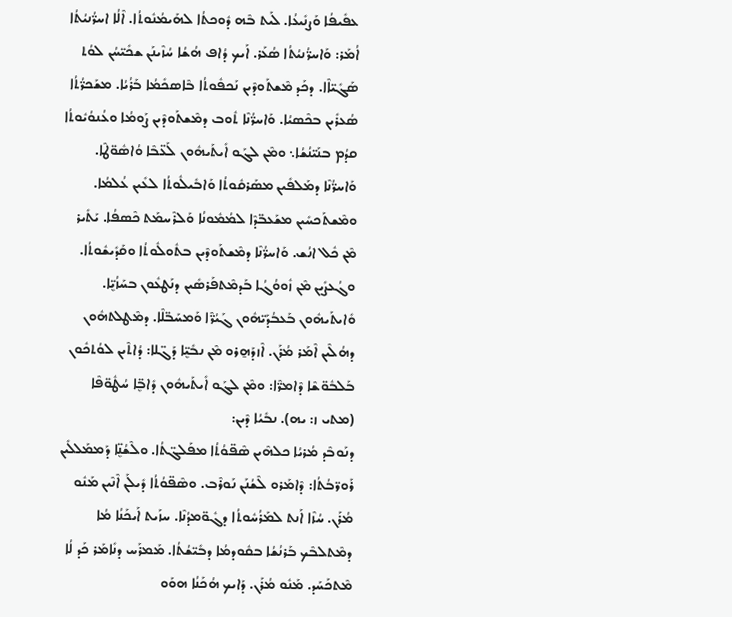ܥܦܺܝܦܳܐ ܘܰܨܢܺܝܥܳܐ. ܠܰܝܬ ܒܶܗ ܕܽܘܟܬܳܐ ܠܗܰܝܡܳܢܽܘܬܳܐ. ܐܶܠܳܐ ܐܚܪ̈ܳܢܝܳܬܳܐ ܐܳܡܰܪ: ܘܰܐܚܪ̈ܳܢܝܳܬܳܐ ܣܳܥܰܪ. ܐܰܝܟ ܕܳܐܦ ܗܳܫܳܐ ܚܳܙܶܝܢܰܢ ܫܟܺܝ̈ܚܳܢ ܠܘܳܬ ܣܰܓܺܝ̈ܐܶܐ. ܕܟܰܕ ܡܶܫܬܰܘܕܶܝܢ ܢܰܟܦܽܘܬܳܐ ܒܶܐܣܟܺܡܳܐ ܒܰܪܳܝܳܐ. ܡܫܰܟܪ̈ܳܬܳܐ ܣܳܥܪܺܝܢ ܒܟܶܣܝܳܐ. ܘܰܐܚܪ̈ܳܢܶܐ ܬܽܘܒ ܕܡܶܫܬܰܘܕܶܝܢ ܨܰܘܡܳܐ ܘܥܳܢܘܳܝܽܘܬܳܐ ܩܕܳܡ ܒܢܰܝ̈ܢܳܫܳܐ܆ ܘܡܶܢ ܠܓܰܘ ܐܺܝܬܰܝܗܽܘܢ ܠܰܥ̈ܒܶܐ ܘܳܐܣܽܘ̈ܛܶܐ. ܘܰܐܚܪ̈ܳܢܶܐ ܕܡܰܠܦܺܝܢ ܡܣܰܪܩܽܘܬܳܐ ܘܰܐܒܺܝܠܽܘܬܳܐ ܠܥܺܝܢ ܥܳܠܡܳܐ. ܘܡܶܫܬܰܟܚܺܝܢ ܡܫܰܥܒ̈ܕܶܐ ܠܡܳܡܽܘܢܳܐ ܘܰܠܪܶܚܡܰܬ ܟܶܣܦܳܐ. ܝܰܬܺܝܪ ܡܶܢ ܟܽܠ ܐܢܳܫ. ܘܰܐܚܪ̈ܳܢܶܐ ܕܡܶܫܬܰܘܕܶܝܢ ܒܬܽܘܠܽܘܬܳܐ ܘܩܰܕܺܝܫܽܘܬܳܐ. ܘܓܳܥܨܺܝܢ ܡܶܢ ܙܽܘܘܳܓܳܐ ܒܰܕܡܶܬܦܰܪܣܺܝܢ ܕܢܰܛܥܽܘܢ ܒܚܰܙܳܝܷ̈ܐ. ܘܺܐܝܬܰܝܗܽܘܢ ܒܰܥܒܳܕܰܝ̈ܗܽܘܢ ܓܰܝܳܪ̈ܶܐ ܘܰܡܚܰܒ̈ܠܶܐ. ܕܡܶܛܠܬܗܽܘܢ ܕܗܳܠܶܝܢ ܐܶܡܰܪ ܡܳܪܰܢ. ܐܶܙܕܰܗ̱ܪܘ ܡܶܢ ܢܒܺܝܷ̈ܐ ܕܰܓ̈ܠܐ: ܕܳܐܬܶܝܢ ܠܘܳܬܟܽܘܢ ܒܰܠܒܽܘ̈ܫܶܐ ܕܶܐܡܪ̈ܶܐ: ܘܡܶܢ ܠܓܰܘ ܐܺܝܬܰܝܗܽܘܢ ܕܺܐܒܷ̈ܐ ܚܳܛܽܘ̈ܦܶܐ (ܡܬܝ ܙ: ܝܗ). ܢܒܺܝܳܐ ܕܶܝܢ:
ܕܢܰܘܒܶܕ ܡܳܪܝܳܐ ܟܠܗܶܝܢ ܣܶܦ̈ܘܳܬܳܐ ܡܦܰܠܓ̈ܬܳܐ. ܘܠܶܫܳܢܷ̈ܐ ܕܰܡܡܰܠܠܺܝܢ ܪܰܘܪ̈ܒܳܬܳܐ: ܕܶܐܡܰܪܘ ܠܶܫܳܢܰܢ ܢܰܘܪܶܒ. ܘܣܶܦ̈ܘܳܬܳܐ ܕܺܝܠܰܢ ܐܶܢܶܝܢ ܡܰܢܽܘ ܡܳܪܰܢ. ܚܳܙܶܐ ܐܰܢܬ ܠܡܰܪܳܚܽܘܬܳܐ ܕܓܽܘ̈ܡܕܳܢܶܐ. ܚܙܰܝܬ ܐܰܝܟܰܢܳܐ ܡܳܐ ܕܡܶܬܠܒܶܟ ܒܰܪܢܳܫܳܐ ܒܩܽܘܕܡܳܐ ܕܒܺܝ̈ܫܳܬܳܐ. ܡܰܡܪܰܚ ܕܢܺܐܡܰܪ ܟܰܕ ܠܳܐ ܡܶܬܟܰܚܰܕ. ܡܰܢܽܘ ܡܳܪܰܢ. ܕܰܐܝܟ ܗܳܟܰܢܳܐ ܗܘܰܘ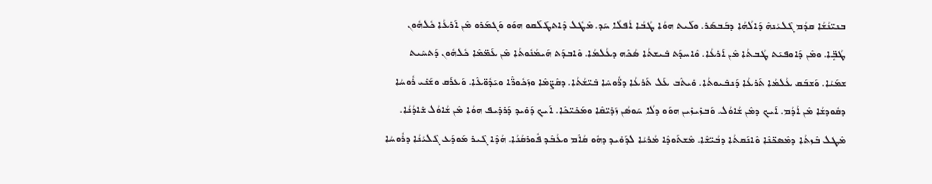ܒܢܝ̈ܢܳܫܳܐ ܩܕܳܡ ܓܶܠܝܳܢܗܶ ܕܰܐܠܳܗܳܐ ܕܒܰܒܣܰܪ. ܘܠܰܝܬ ܗܘܳܐ ܛܳܒܳܐ ܐܳܦܠܳܐ ܚܰܕ. ܡܶܛܽܠ ܕܶܐܬܛܰܠܰܩܘ ܗܘܰܘ ܘܰܓܡܰܪܘ ܡܶܢ ܐܰܪܥܳܐ ܟܽܠܗܽܘܢ ܛܳܒܷ̈ܐ. ܘܡܶܢ ܕܰܐܘܦܝܰܬ ܛܳܒܬܳܐ ܡܶܢ ܐܰܪܥܳܐ. ܘܶܐܚܕܰܬ ܒܺܝܫܬܳܐ ܣܳܟܶܗ ܕܥܳܠܡܳܐ. ܘܶܐܒܕܰܬ ܗܰܝܡܳܢܽܘܬܳܐ ܡܶܢ ܥܰܡ̈ܡܶܐ ܟܽܠܗܽܘܢ ܕܰܬܚܶܝܬ ܫܡܰܝܳܐ. ܘܰܫܒܰܩ ܥܳܠܡܳܐ ܬܰܪܥܳܐ ܕܰܢܒܺܝܘܬܳܐ. ܘܺܝܬܶܒ ܥܰܠ ܬܰܪܥܳܐ ܕܪ̈ܽܘܚܶܐ ܒܺܝ̈ܫܳܬܳܐ. ܕܩܶܨ̈ܡܶܐ ܘܙܰܟܽܘܪ̈ܶܐ ܘܝܰܕܽܘ̈ܥܶܐ. ܘܰܥܪܰܩ ܘܫܰܢܺܝ ܪܽܘܚܳܐ ܕܩܽܘܕܫܳܐ ܡܶܢ ܐܳܕܳܡ. ܐܰܝܟ ܕܡܶܢ ܫܳܐܘܳܠ. ܘܰܒܙܺܝܙܺܝܢ ܗܘܰܘ ܕܠܳܐ ܚܰܘܣܳܢ ܙܰܕܺܝ̈ܩܶܐ ܘܡܰܟܺܝ̈ܟܶܐ. ܐܰܝܟ ܕܰܘܺܝܕ ܕܰܪܕܺܝܦ ܗܘܳܐ ܡܶܢ ܫܳܐܘܳܠ ܫܺܐܕܳܢܳܐ.
ܡܶܛܠ ܒܶܙܬܳܐ ܕܡܶܣܟ̈ܢܶܐ ܘܶܐܢܰܩܬܳܐ ܕܒܳܝ̈ܫܶܐ. ܡܶܫܬܰܘܕܶܐ ܡܳܪܝܳܐ ܠܕܰܘܺܝܕ ܕܗܽܘ ܩܳܐܶܡ ܘܥܳܒܶܕ ܦܽܘܪܩܳܢܳܐ. ܗܳܕܶܐ ܓܶܝܪ ܡܰܘܕܰܥ ܓܶܠܝܳܢܳܐ ܕܪܽܘܚܳܐ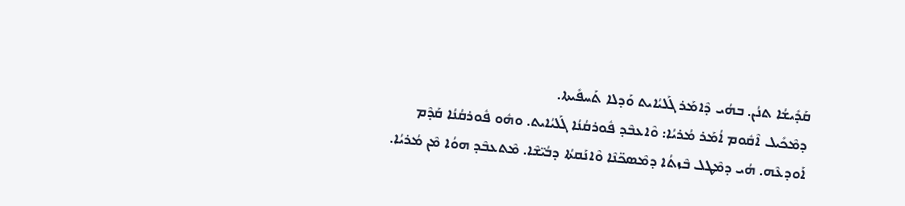ܩܰܕܺܝܫܳܐ ܬܢܳܢ. ܒܗܳܝ ܕܶܐܡܰܪ ܓܰܠܝܳܐܝܬ ܘܰܕܠܐ ܬܰܚܦܺܝܬܐ.
ܕܡܶܟܺܝܠ ‌ܐܶܩܽܘܡ ܐܳܡܰܪ ܡܳܪܝܳܐ: ܘܶܐܥܒܶܕ ܦܽܘܪܩܳܢܳܐ ܓܰܠܝܳܐܝܬ. ܘܗܽܘ ܦܽܘܪܩܳܢܳܐ ܩܰܕܶܡ ܐܰܘܕܥܶܗ. ܗܳܝ ܕܡܶܛܠ ܒܶܙܬܳܐ ܕܡܶܣܟ̈ܢܶܐ ܘܶܐܢܰܩܬܳܐ ܕܒܳܝ̈ܫܶܐ. ܡܶܬܥܒܶܕ ܗܘܳܐ ܡܶܢ ܡܳܪܝܳܐ.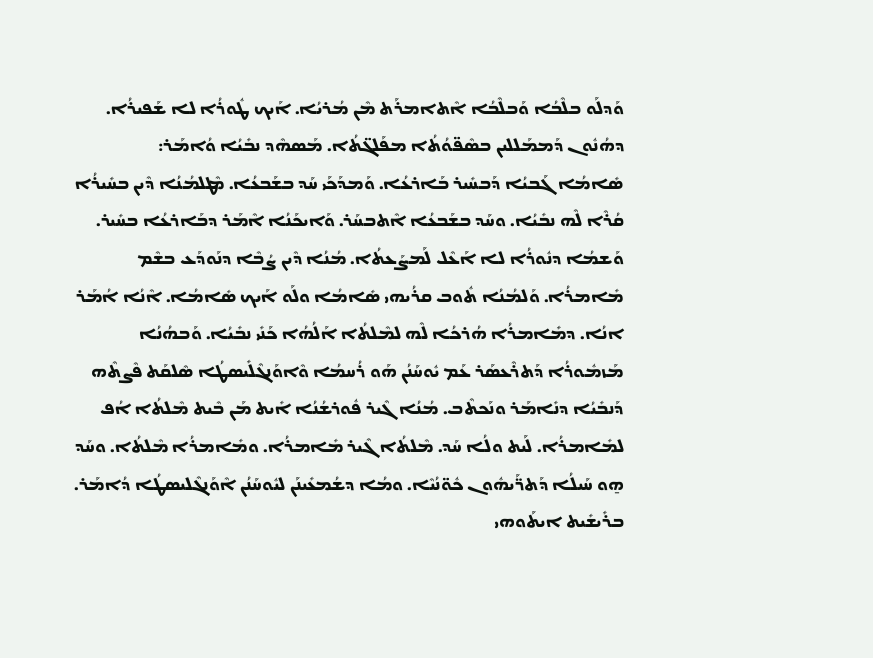ܘܰܕܠܰܘ ܒܠܶܒܳܐ ܘܰܒܠܶܒܳܐ ܐܶܬܐܡܪܰܬ ܡܶܢ ܡܳܪܝܳܐ. ܐܰܝܟ ܛܽܘܪܳܐ ܠܐ ܫܰܦܝܪܳܐ. ܕܗܳܢܽܘܢ ܕܰܡܡܰܠܠܝܢ ܒܣܶܦ̈ܘܳܬܳܐ ܡܦܰܠܓ̈ܬܳܐ. ܡܰܣܗܶܕ ܢܒܺܝܳܐ ܘܳܐܡܰܪ:
ܣܺܐܡܳܐ ܓܰܒܝܳܐ ܕܰܒܚܺܝܪ ܒܰܐܪܥܳܐ. ܘܰܡܕܰܟܰܝ ܚܰܕ ܒܫܰܒܥܳܐ. ܡܶܛܠܡܳܢܳܐ ܕܶܝܢ ܒܚܺܝܪܳܐ ܩܳܪܶܐ ܠܶܗ ܢܒܺܝܳܐ. ܘܚܰܕ ܒܫܰܒܥܳܐ ܐܶܬܒܚܰܪ. ܘܰܐܝܟܰܢܳܐ ܐܶܡܰܪ ܕܒܰܐܪܥܳܐ ܒܚܺܝܪ. ܘܰܫܡܳܐ ܕܢܽܘܪܳܐ ܠܐ ܐܰܥܶܠ ܠܰܡܨܰܥܬܳܐ. ܡܳܢܳܐ ܕܶܝܢ ܨܳܒܶܐ ܕܢܰܘܕܰܥ ܒܫܶܡ ܡܺܐܡܪܳܐ. ܘܰܠܡܳܢܳܐ ܬܽܘܒ ܩܪܳܝܗܝ ܣܺܐܡܳܐ ܘܠܰܘ ܐܰܝܟ ܣܺܐܡܳܐ. ܐܶܢܳܐ ܐܳܡܰܪ ܐܢܳܐ. ܕܡܺܐܡܪܳܐ ܗܳܪܟܳܐ ܠܶܗ ܠܡܶܠܬܳܐ ܐܰܠܳܗܳܐ ܟܰܢܺܝ ܢܒܺܝܳܐ. ܘܰܒܗܳܢܳܐ ܡܰܙܡܽܘܪܳܐ ܕܰܬܪܶܥܣܰܪ ܥܰܡ ܝܽܘܚܰܢܳܢ ܗܰܘ ܪܳܚܡܳܐ ܘܶܐܘܰܢܓܶܠܺܝܣܛܳܐ ܣܶܠܩܰܬ ܦܶܨܬܶܗ ܕܰܢܒܺܝܳܐ ܕܢܺܐܡܰܪ ܘܢܰܟܬܶܒ. ܡܳܢܳܐ ܓܶܝܪ ܦܽܘܪܫܳܢܳܐ ܐܺܝܬ ܡܰܢ ܒܶܝܬ ܡܶܠܬܳܐ ܐܳܦ ܠܡܺܐܡܪܳܐ. ܠܰܝܬ ܘܠܳܐ ܚܰܕ. ܡܶܠܬܳܐ ܓܶܝܪ ܡܺܐܡܪܳܐ. ܘܡܺܐܡܪܳܐ ܡܶܠܬܳܐ. ܘܚܰܕ ܗ̱ܘ ܚܰܝܠܳܐ ܕܰܬܪ̈ܰܝܗܽܘܢ ܟܽܘ̈ܢܳܝܶܐ. ܘܡܳܐ ܕܫܳܡܥܺܝܢܰܢ ܠܝܽܘܚܰܢܳܢ ܐܶܘܰܢܓܶܠܝܣܛܳܐ ܕܳܐܡܰܪ. ܒܪܺܝܫܺܝܬ ܐܝܬܰܘܗܝ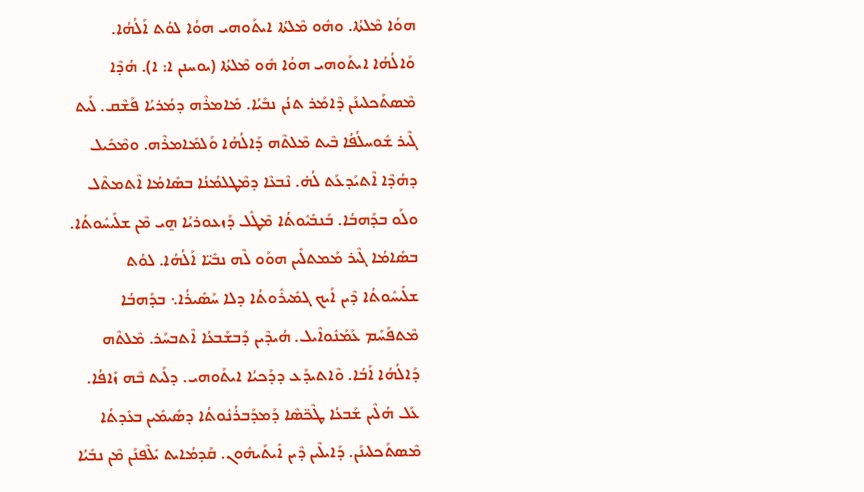ܗܘܳܐ ܡܶܠܬܳܐ. ܘܗܽܘ ܡܶܠܬܳܐ ܐܝܬܰܘܗܝ ܗܘܳܐ ܠܘܳܬ ܐܰܠܳܗܳܐ. ܘܰܐܠܳܗܳܐ ܐܝܬܰܘܗܝ ܗܘܳܐ ܗܽܘ ܡܶܠܬܳܐ (ܝܘܚܢܢ ܐ: ܐ). ܗܳܕܶܐ ܡܶܣܬܰܟܠܝܢܰܢ ܕܶܐܡܰܪ ܬܢܳܢ ܢܒܺܝܳܐ. ܡܺܐܡܪܶܗ ܕܡܳܪܝܳܐ ܦܰܫܶܩ. ܠܰܝܬ ܓܶܝܪ ܫܽܘܚܠܳܦܳܐ ܒܶܝܬ ܡܶܠܬܶܗ ܕܰܐܠܳܗܳܐ ܘܰܠܡܺܐܡܪܶܗ. ܘܡܶܟܺܝܠ ܕܗܳܕܶܐ ܐܶܬܝܰܕܥܰܬ ܠܳܗ̇. ܢܶܒܥܶܐ ܕܡܶܛܠܡܳܢܳܐ ܒܣܺܐܡܳܐ ܐܶܬܡܬܶܠ ܘܠܰܘ ܒܕܰܗܒܳܐ. ܒܰܢܒܺܝܽܘܬܳܐ ܡܶܛܽܠ ܕܰܙܥܘܪܝܳܐ ܗ̱ܝ ܡܶܢ ܫܠܺܝܚܽܘܬܳܐ. ܒܣܺܐܡܳܐ ܓܶܝܪ ܡܰܡܬܠܺܝܢ ܗܘܰܘ ܠܶܗ ܢܒܺܝ̈ܐ ܐܰܠܳܗܳܐ. ܠܘܳܬ ܫܠܺܝܚܽܘܬܳܐ ܕܶܝܢ ܐܰܝܟ ܓܡܺܝܪܽܘܬܳܐ ܕܠܐ ܚܰܣܺܝܪܳܐ܆ ܒܕܰܗܒܳܐ ܡܶܬܦܰܚܰܡ ܥܰܡܰܢܽܘܐܶܝܠ. ܗܳܝܕܶܝܢ ܕܰܒܫܰܒܥܳܐ ܐܶܬܒܚܰܪ. ܡܶܠܬܶܗ ܕܰܐܠܳܗܳܐ ܐܰܒܳܐ. ܘܶܐܬܝܕܰܥ ܕܕܰܟܝܳܐ ܐܝܬܰܘܗܝ. ܕܠܰܝܬ ܒܶܗ ܙܺܐܦܳܐ. ܥܰܠ ܗܳܠܶܝܢ ܫܰܒܥܳܐ ܛܶܟ̈ܣܶܐ ܕܰܡܕܰܒܪܳܢܽܘܬܳܐ ܕܣܺܝܡܺܝܢ ܒܥܺܕܬܳܐ ܡܶܣܬܰܟܠܝܢܰܢ. ܕܰܐܝܠܶܝܢ ܕܶܝܢ ܐܺܝܬܰܝܗܽܘܢ. ܩܰܕܡܳܐܝܬ ܝܺܠܶܦܢܰܢ ܡܶܢ ܢܒܺܝܳܐ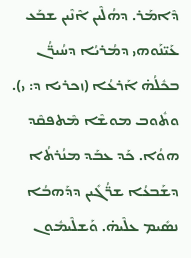ܕܶܐܡܰܪ. ܕܗܳܠܶܝܢ ܐܶܢܶܝܢ ܫܒܰܥ ܥܰܝ̈ܢܰܘܗܝ ܕܡܳܪܝܳܐ ܕܚܳܝܪ̈ܳܢ ܒܟܽܠܳܗ̇ ܐܰܪܥܳܐ (ܙܟܪܝܐ ܕ: ܝ). ܘܬܽܘܒ ܡܘܫܶܐ ܡܶܬܦܩܶܕ ܗܘܳܐ. ܟܰܕ ܥܒܰܕ ܡܢܳܪܬܳܐ ܕܫܰܒܥܳܐ ܫܪ̈ܳܓܺܝܢ ܕܕܰܗܒܳܐ ܢܣܺܝܡ ܥܠܶܝܗ̇. ܘܰܫܠܶܝܡܽܘܢ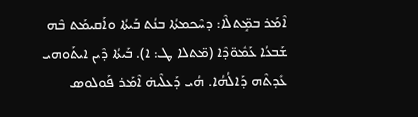ܐܶܡܰܪ ܒܡܱ̈ܬܠܶܐ: ܕܚܶܟܡܬܳܐ ܒܢܳܬ ܒܰܝܬܳܐ ܘܐܰܩܝܡܰܬ ܒܶܗ ܫܰܒܥܳܐ ܥܰܡܽܘ̈ܕܶܐ (ܡ̈ܬܠܐ ܛ: ܐ). ܒܰܝܬܳܐ ܕܶܝܢ ܐܝܬܰܘܗܝ ܥܺܕܬܶܗ ܕܰܐܠܳܗܳܐ. ܗܳܝ ܕܰܥܠܶܝܗ̇ ܐܶܡܰܪ ܦܰܘܠܘܣ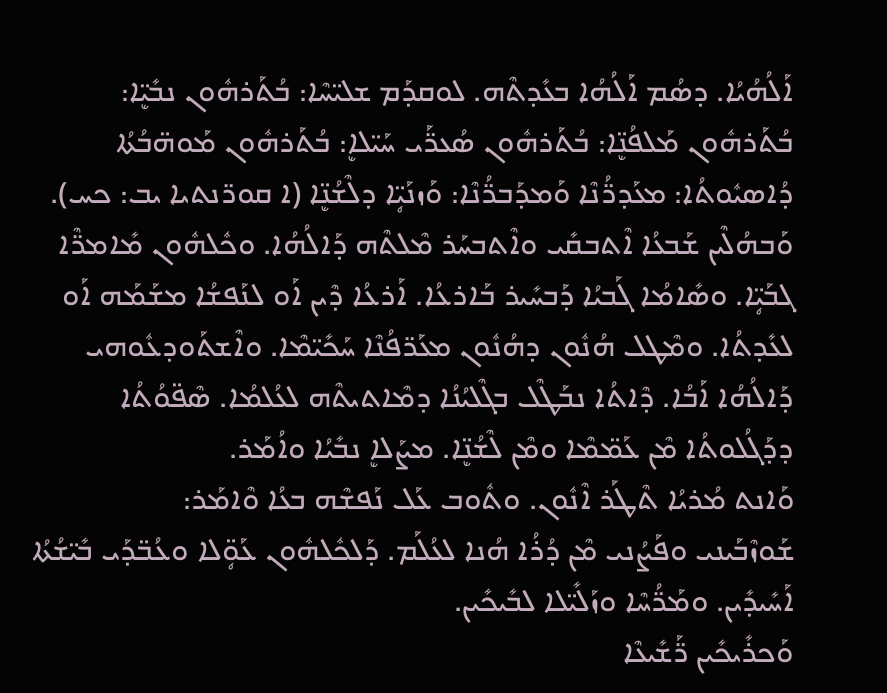ܐܰܠܳܗܳܝܳܐ. ܕܣܳܡ ܐܰܠܳܗܳܐ ܒܥܺܕܬܶܗ. ܠܘܩܕܰܡ ܫܠܝ̈ܚܶܐ: ܒܳܬܰܪܗܽܘܢ ܢܒܺܝܷ̈ܐ: ܒܳܬܰܪܗܽܘܢ ܡܰܠܦܳܢܷ̈ܐ: ܒܳܬܰܪܗܽܘܢ ܣܳܥܪ̈ܰܝ ܚܰܝ̈ܠܐܷ: ܒܳܬܰܪܗܽܘܢ ܡܰܘܗ̈ܒܳܬܳܐ ܕܳܐܣܝܽܘܬܳܐ: ܡܥܰܕܪ̈ܳܢܶܐ ܘܰܡܕܰܒܪ̈ܳܢܶܐ: ܘܰܙܢܰܝܴ̈ܐ ܕܠܶܫܳܢܷ̈ܐ (ܐ ܩܘܪ̈ܢܬܝܐ ܝܒ: ܟܚ). ܘܰܒܗܳܠܶܝܢ ܫܰܒܥܳܐ ܐܶܬܒܩܺܝ ܘܐܶܬܒܚܰܪ ܡܶܠܬܶܗ ܕܰܐܠܳܗܳܐ. ܘܟܽܠܗܽܘܢ ܡܺܐܡܪ̈ܶܐ ܓܒܰܝܴ̈ܐ. ܘܣܺܐܡܳܐ ܓܰܒܝܳܐ ܕܰܒܚܺܝܪ ܒܰܐܪܥܳܐ. ܐܰܪܥܳܐ ܕܶܝܢ ܐܰܘ ܠܢܰܦܫܳܐ ܡܫܰܡܰܗ ܐܰܘ ܠܥܺܕܬܳܐ. ܘܡܶܛܠ ܗܳܢܽܘܢ ܕܗܳܢܽܘܢ ܡܥܰܪ̈ܦܳܢܶܐ ܚܰܟܺܝ̈ܡܶܐ. ܘܐܶܫܬܰܘܕܥܽܘܗܝ ܕܰܐܠܳܗܳܐ ܐܰܒܳܐ. ܕܶܐܬܳܐ ܢܒܰܛܶܠ ܒܓܶܠܝܳܢܳܐ ܕܡܶܐܬܝܬܶܗ ܠܥܳܠܡܳܐ. ܣܶܦ̈ܘܳܬܳܐ ܕܕܰܓܳܠܘܬܳܐ ܡܶܢ ܥܰܡ̈ܡܶܐ ܘܡܶܢ ܠܶܫܳܢܷ̈ܐ. ܡܨܰܠܐܷ ܢܒܺܝܳܐ ܘܐܳܡܰܪ.
ܘܰܐܢܬ ܡܳܪܝܳܐ ܬܶܛܰܪ ܐܶܢܽܘܢ. ܘܬܽܘܒ ܥܰܠ ܢܰܦܫܶܗ ܒܥܳܐ ܘܶܐܡܰܪ:
ܫܰܘܙܶܒܰܝܢܝ ܘܦܰܨܳܢܝ ܡܶܢ ܕܳܪܳܐ ܗܳܢܐ ܠܥܳܠܰܡ. ܕܰܠܟܽܠܗܽܘܢ ܥܰܘܴ̈ܠܐ ܘܥܳܒ̈ܕܰܝ ܒܺܝ̈ܫܳܬܳܐ ܐܰܚܺܝܕܺܝܢ. ܘܡܰܪ̈ܳܚܶܐ ܘܙܰܠܺܝ̈ܠܐ ܠܒܺܝܟܺܝܢ.
ܘܰܟܪܺܝܟܺܝܢ ܪ̈ܰܫܺܝܥܶܐ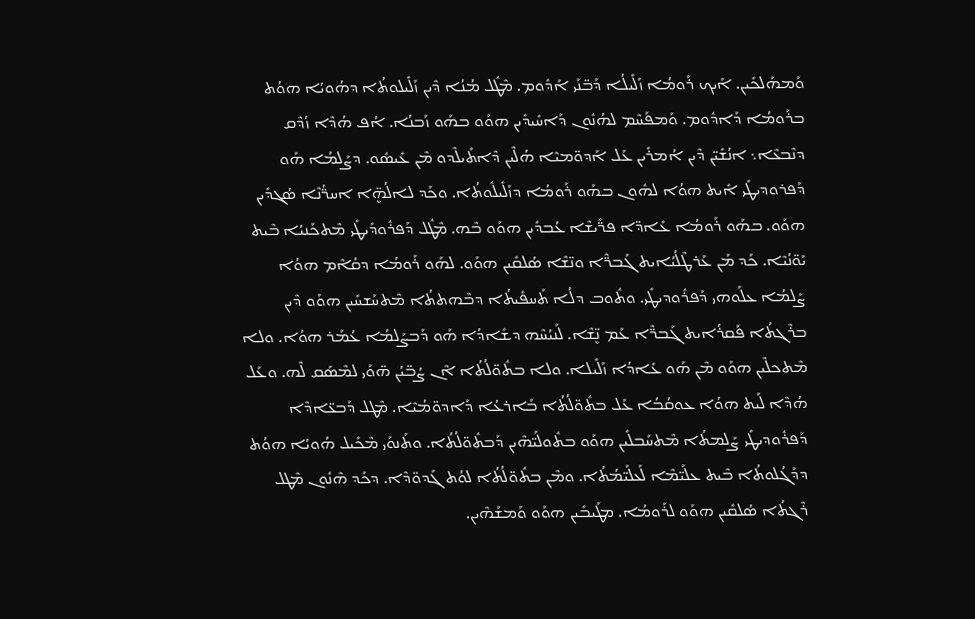ܘܰܡܗܰܠܟܺܝܢ. ܐܰܝܟ ܪܰܘܡܳܐ ܙܰܠܺܝܠܳܐ ܕܰܒ̈ܢܰܝ ܐܰܕܽܘܡ. ܡܶܛܽܠ ܡܳܢܳܐ ܕܶܝܢ ܙܰܠܺܝܠܘܬܳܐ ܕܗܳܘܝܳܐ ܗܘܳܬ ܒܪܰܘܡܳܐ ܕܰܐܕܽܘܡ. ܘܰܡܦܰܚܶܡ ܠܗܳܢܽܘܢ ܕܰܐܚܺܝܕܺܝܢ ܗܘܰܘ ܒܗܰܘ ܙܰܒܢܳܐ. ܐܳܦ ܗܳܕܶܐ ܙܳܕܶܩ ܕܢܶܒܥܶܐ܆ ܐܢܳܫܺܝ̈ܢ ܕܶܝܢ ܐܳܡܪܺܝܢ ܥܰܠ ‌ܐܰܕܘ̈ܡܝܶܐ ܗܳܠܶܝܢ ܕܶܐܬܺܝܠܶܕܘ ܡܶܢ ܥܺܝܣܽܘ. ܕܨܰܠܡܳܐ ܗܰܘ ܕܰܦܪܘܕܝܛܺܝ ܐܺܝܬ ܗܘܳܐ ܠܗܽܘܢ ܒܗܰܘ ܪܰܘܡܳܐ ܕܙܰܠܺܝܠܽܘܬܳܐ. ܘܟܰܕ ܠܐܠܳܗܷ̈ܐ ܐܚܪ̈ܳܢܶܐ ܣܳܓܕܺܝܢ ܗܘܰܘ. ܒܗܰܘ ܪܰܘܡܳܐ ܥܺܐܕ̈ܐ ܦܪ̈ܺܝܫܶܐ ܥܳܒܕܺܝܢ ܗܘܰܘ ܒܶܗ. ܡܶܛܽܠ ܕܰܦܪܽܘܕܺܝܛܺܝ ܡܶܬܟܰܢܝܳܐ ܒܶܝܬ ܝܰܘ̈ܢܳܝܶܐ. ܟܰܕ ܡܰܢ ܥܰܪܛܶܠܳܝܳܐܝܬ ܓܰܒܪ̈ܶܐ ܘܢ̈ܫܶܐ ܣܳܠܩܺܝܢ ܗܘܰܘ. ܠܗܰܘ ܪܰܘܡܳܐ ܕܩܳܐܶܡ ܗܘܳܐ ܨܰܠܡܳܐ ܥܠܰܘܗܝ ܕܰܦܪܽܘܕܝܛܺܝ. ܘܬܽܘܒ ܕܠܳܐ ܬܰܚܦܺܝܬܳܐ ܕܒܶܗܬܬܳܐ ܡܶܬܚܰܫܚܺܝܢ ܗܘܰܘ ܕܶܝܢ ܒܪܶܓܬܳܐ ܦܰܩܪܳܐܝܬ ܓܰܒܪ̈ܶܐ ܥܰܡ ܢܷ̈ܫܶܐ. ܠܰܢܝܳܚܶܗ ܕܫܺܐܕܳܐ ܗܰܘ ܕܰܒܨܰܠܡܳܐ ܥܳܡܰܪ ܗܘܳܐ. ܘܠܐ ܡܶܬܟܠܶܝܢ ܗܘܰܘ ܡܶܢ ܗܰܘ ܥܺܐܕܳܐ ܙܰܠܺܝܠܐ. ܘܠܐ ܒܬܽܘ̈ܠܳܬܳܐ ܐܶܢ ܨܳܒ̈ܝܳܢ ܗ̈ܘܰܝ ܠܡܶܣܰܩ ܠܶܗ. ܘܥܰܠ ܗܳܕܶܐ ܠܰܝܬ ܗܘܳܐ ܥܘܩܳܒܳܐ ܥܰܠ ܒܬܽܘ̈ܠܳܬܳܐ ܒܰܐܪܥܳܐ ܕܰܐܕܘ̈ܡܳܝܶܐ. ܡܶܛܠ ܕܰܒܥ̈ܐܕܶܐ ܕܰܦܪܽܘܕܝܛܺܝ ܨܰܠܡܬܳܐ ܡܶܬܚܰܒܠܺܝܢ ܗܘܰܘ ܒܬܽܘܠܰܝ̈ܗܶܝܢ ܕܰܒܬܽܘ̈ܠܳܬܳܐ. ܘܬܰܢܘܰܝ ܡܶܟܺܝܠ ܗܳܘܝܳܐ ܗܘܳܬ ܕܕܰܓܳܠܘܬܳܐ ܒܶܝܬ ܥܠܰܝ̈ܡܶܐ ܠܰܥܠܰܝ̈ܡܳܬܳܐ. ܘܡܶܢ ܒܬܽܘ̈ܠܳܬܳܐ ܠܘܳܬ ܓܰܕܘ̈ܕܶܐ. ܕܟܰܕ ܗܶܢܽܘܢ ܡܶܛܠ ܪܶܓܬܳܐ ܣܳܠܩܺܝܢ ܗܘܰܘ ܠܪܰܘܡܳܐ. ܡܛܰܝܒܺܝܢ ܗܘܰܘ ܘܰܡܫܰܗܶܝܢ.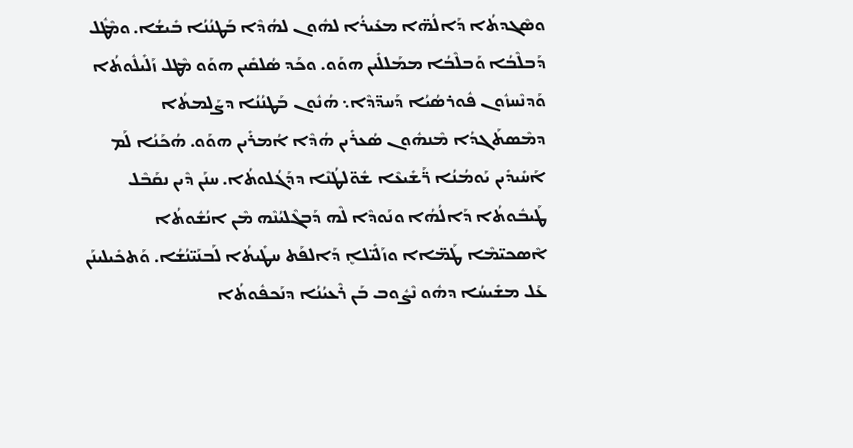ܘܣܶܓܕܬܳܐ ܕܰܐܠܳܗ̈ܐ ܡܥܺܝܪܳܐ ܠܗܽܘܢ ܠܗܳܕܶܐ ܒܰܛܢܳܢܳܐ ܒܺܝܫܳܐ. ܘܡܶܛܽܠ ܕܰܒܠܶܒܳܐ ܘܰܒܠܶܒܳܐ ܡܡܰܠܠܺܝܢ ܗܘܰܘ. ܘܟܰܕ ܣܳܠܩܺܝܢ ܗܘܰܘ ܡܶܛܠ ܙܰܠܺܝܠܽܘܬܳܐ ܘܰܕܢܶܚܙܽܘܢ ܦܽܘܪܣܳܝܳܐ ܕܰܚܕ̈ܕܶܐ܆ ܗܳܢܽܘܢ ܒܰܛܢܳܢܳܐ ܕܨܰܠܡܬܳܐ ܕܡܶܣܬܰܓܕܳܐ ܡܶܢܗܽܘܢ ܣܳܥܪܺܝܢ ܗܳܕܶܐ ܐܳܡܪܺܝܢ ܗܘܰܘ. ܗܳܟܰܢܳܐ ܠܰܡ ܐܰܚܺܝܕܺܝܢ ܝܰܘܡܳܢܳܐ ܪ̈ܰܫܺܝܥܶܐ ܫܽܘ̈ܠܛܳܢܶܐ ܕܕܰܓܳܠܘܬܳܐ. ܚܢܰܢ ܕܶܝܢ ܢܩܰܒܶܠ ܛܰܝܒܽܘܬܳܐ ܕܰܐܠܳܗܳܐ ܘܢܰܘܕܶܐ ܠܶܗ ܕܰܒܓܶܠܝܳܢܶܗ ܡܶܢ ܐܢܳܫܽܘܬܳܐ ܐܶܣܟܝ̈ܡܶܐ ܛܰܡ̈ܐܐ ܘܙܰܠܺܝ̈ܠܐܷ ܕܰܐܠܦܰܬ ܚܛܺܝܬܳܐ ܠܰܒܢܰܝ̈ܢܳܫܳܐ. ܘܰܬܟܺܝܠܝܢܰܢ ܥܰܠ ܡܫܺܝܚܳܐ ܕܗܽܘ ܢܶܨܽܘܒ ܒܰܢ ܪܶܥܝܳܢܳܐ ܕܢܰܟܦܽܘܬܳܐ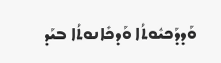ܘܰܕܕܰܟܝܽܘܬܳܐ ܘܰܕܟܺܐܢܘܬܳܐ ܒܝܰܕ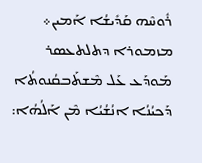ܪܽܘܚܶܗ ܩܰܕܺܝܫܳܐ ܐܰܡܝܢ܀
ܡܙܡܘܪܐ ܕܬܠܬܥܣܪ
ܡܰܘܕܰܥ ܥܰܠ ܡܶܫܬܰܒܩܳܢܘܬܳܐ ܕܰܟܝܳܢܳܐ ܐܢܳܫܳܝܳܐ ܡܶܢ ܐܰܠܳܗܳܐ: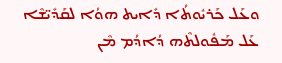ܘܥܰܠ ܟܰܪܝܽܘܬܳܐ ܕܺܐܝܬ ܗܘܳܐ ܠܩܰܕܺܝ̈ܫܶܐ ܥܰܠ ܡܰܦܽܘܠܬܶܗ ܕܳܐܕܳܡ ܡܶܢ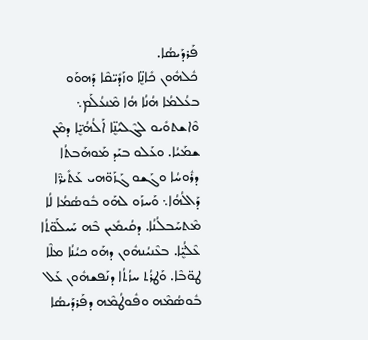ܦܰܪܕܰܝܣܳܐ.
ܟܽܠܗܽܘܢ ܟܺܐܢܷ̈ܐ ܘܙܰܕܺܝ̈ܩܶܐ ܕܰܗܘܰܘ ܒܥܳܠܡܳܐ ܗܳܢܳܐ ܗܳܐ ܡܶܢܥܳܠܰܡ܆ ܘܶܐܫܬܘܺܝܘ ܠܓܶܠܝܳܢܷ̈ܐ ܐܰܠܳܗܳܝܷ̈ܐ ܕܡܶܢ ܫܡܰܝܳܐ. ܘܥܰܠܘ ܒܝܰܕ ܡܰܘܗܰܒܬܳܐ ܕܪܽܘܚܳܐ ܘܓܰܫܘ ܓܰܙܰܘ̈ܗܝ ܥܰܬܺܝܪ̈ܶܐ ܕܰܐܠܳܗܳܐ܆ ܘܰܚܙܰܘ ܠܗܰܘ ܒܽܘܣܳܡܳܐ ܠܳܐ ܡܶܬܚܰܒܠܳܢܳܐ. ܕܩܳܝܡܺܝܢ ܒܶܗ ܚܰܝܠܰܘ̈ܬܳܐ ܥܶܠܳܝܷ̈ܐ. ܒܥܶܢܝܳܢܗܽܘܢ ܕܗܰܘ ܟܝܳܢܳܐ ܡܠܶܐ ܛܘ̈ܒܶܐ. ܘܰܛܪܳܬ ܚܙܳܬܳܐ ܕܢܰܦܫܗܽܘܢ ܥܰܠ ܒܽܘܣܳܡܶܗ ܘܦܽܘܛܳܡܶܗ ܕܦܰܪܕܰܝܣܳܐ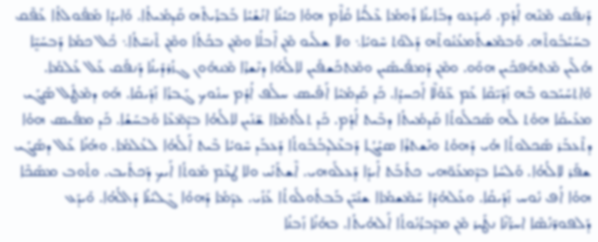ܕܰܢܦܰܩ ܡܶܢܶܗ ܐܳܕܳܡ. ܘܺܝܕܰܥܘ ܕܒܰܐܝܢܳܐ ܪܰܘܡܳܐ ܥܶܠܳܝܳܐ ܩܳܐܶܡ ܗܘܳܐ ܟܝܳܢܳܐ ܐܢܳܫܳܝܳܐ ܒܰܒܪܺܝܬܶܗ ܩܰܕܡܳܝܬܳܐ. ܘܰܐܝܕܳܐ ܡܰܦܽܘܠܬܳܐ ܥܰܦܶܩ ܒܚܰܝܳܒܽܘܬܶܗ. ܘܰܒܡܶܫܬܰܡܥܳܢܽܘܬܶܗ ܕܰܠܘܳܬ ܚܶܘܝܳܐ܆ ܘܠܐ ܫܠܺܝܘ ܡܶܢ ܐܶܒܠܳܐ ܘܡܶܢ ܒܟܳܬܳܐ ܘܡܶܢ ܬܶܢܚ̈ܬܳܐ܆ ܟܽܠ ܟܡܳܐ ܕܰܒܚܰܝܷ̈ܐ ܗܳܠܶܝܢ ܡܶܬܗܰܦܟܺܝܢ ܗܘܰܘ. ܘܡܶܢ ܕܰܡܦܺܝܣܺܝܢ ܘܡܶܬܟܰܫܦܺܝܢ ܠܐܠܳܗܳܐ ܕܢܶܫܪܶܐ ܡܶܢܗܽܘܢ ܓܙܳܪܕܺܝܢܳܐ ܕܰܢܦܰܩ ܥܰܠ ܥܳܠܡܳܐ. ܘܶܐܬܚܰܝܰܒܘ ܒܶܗ ܙܰܕܺܝ̈ܩܶܐ ܥܰܡ ܥ̈ܘܳܠܶܐ ܐܰܟܚܕܳܐ. ܟܰܕ ܩܰܕܡܳܝܳܐ ܐܰܦܺܝܣ ܚܠܳܦ ܐܳܕܳܡ ܚܢܽܘܟ ܓܰܒܪܳܐ ܙܰܕܺܝܩܳܐ. ܗܰܘ ܕܡܶܛܽܠ ܣܰܓܺܝ ܡܥܺܝܩܳܐ ܗܘܳܬ ܠܶܗ ܣܰܟܠܽܘܬܳܐ ܩܰܕܡܳܝܬܳܐ ܕܒܶܝܬ ܐܳܕܳܡ. ܟܰܕ ܬܠܳܬܡܳܐܐ ܫ̈ܢܺܝܢ ܠܐܠܳܗܳܐ ܒܕܶܡ̈ܥܶܐ ܘܰܒܚܰܫܳܐ. ܟܰܕ ܡܦܺܝܣ ܗܘܳܐ ܕܬܶܥܒܰܪ ܣܰܟܠܘܬܳܐ ܗܳܝ ܕܰܗܘܳܬ ܘܢܶܫܬܪܶܐ ܣܝܳܓܳܐ ܕܰܒܥܶܠܕܒܳܒܽܘܬܳܐ ܕܰܥܒܰܕ ܚܶܘܝܳܐ ܒܶܝܬ ܐܰܠܳܗܳܐ ܠܥܳܠܡܳܐ. ܘܗܳܢܳܐ ܥܰܠ ܕܣܰܓܺܝ ܫܦܰܪ ܠܐܠܳܗܳܐ. ܘܰܠܚܳܐ ܒܕܶܡܥܰܘ̈ܗܝ ܟܬܳܒܰܬ ܐܺܝܕܳܐ ܕܰܥܠܰܘܗܝ. ܐܶܫܬܰܢܺܝ ܘܠܐ ܛܥܶܡ ܡܰܘܬܳܐ ܐܰܝܟ ܕܰܟܬܺܝܒ. ܘܬܽܘܒ ܡܣܰܟܶܐ ܗܘܳܐ ܐܳܦ ܢܽܘܚ ܙܰܕܺܝܩܳܐ. ܘܥܰܠܗܳܕܶܐ ܚܰܡܶܫܡܳܐܐ ܫܢܺܝ̈ܢ ܒܰܒܬܽܘܠܽܘܬܳܐ ܥܰܙܺܝ. ܥܕܰܡܳܐ ܕܰܗܘܳܐ ܓܶܠܝܳܢܳܐ ܕܰܐܠܳܗܳܐ. ܘܺܝܕܰܥ ܕܰܠܦܘܪ̈ܢܳܣܶܐ ܐܚܪ̈ܳܢܶܐ ܢܛܺܝܪ ܡܶܢ ܡܕܰܒܪܳܢܽܘܬܳܐ ܐܰܠܗܳܝܬܳܐ. ܒܗܳܢܳܐ ܙܰܒܢܳܐ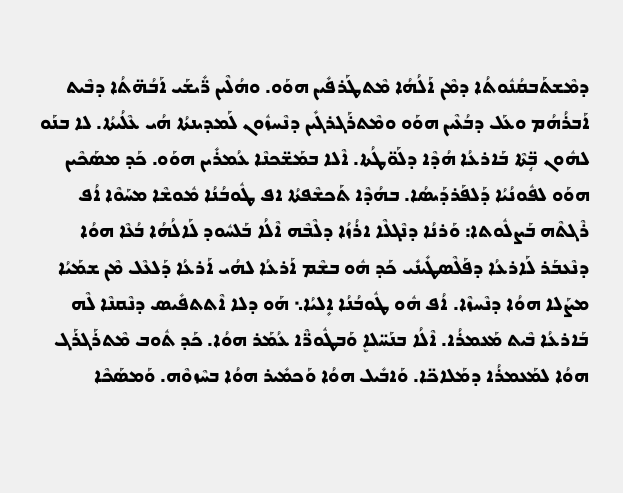ܕܡܶܫܬܰܒܩܳܢܽܘܬܳܐ ܕܡܶܢ ܐܰܠܳܗܳܐ ܡܶܬܛܰܪܦܺܝܢ ܗܘܰܘ. ܘܗܳܠܶܝܢ ܪ̈ܺܝܫܰܝ ܐܰܒܳܗ̈ܬܳܐ ܕܒܶܝܬ ܐܰܒܪܳܗܳܡ ܘܥܰܠ ܕܒܳܥܶܝܢ ܗܘܰܘ ܘܡܶܬܪܰܓܪܓܺܝܢ ܕܢܶܚܙܽܘܢ ܠܰܡܕܝܢܬܳܐ ܗܳܝ ܥܶܠܳܝܬܳܐ. ܠܐ ܒܢܰܘ ܠܗܽܘܢ ܒܴ̈ܬܶܐ ܒܰܐܪܥܳܐ ܗܳܕܶܐ ܕܠܰܘ̈ܛܳܬܐ. ܐܶܠܐ ܒܡܰܫ̈ܟܢܶܐ ܥܳܡܪܺܝܢ ܗܘܰܘ. ܟܰܕ ܡܣܰܟܶܝܢ ܗܘܰܘ ܠܦܽܘܢܳܝܳܐ ܕܰܠܦܰܪܕܰܝܣܳܐ. ܒܗܳܕܶܐ ܬܰܟܫܶܦܬܳܐ ܐܦ ܛܽܘܒܳܢܳܐ ܡܽܘܫܶܐ ܡܚܰܘܶܐ ܐܳܦ ܪܶܓܬܶܗ ܒܰܨܠܽܘܬܐ: ܘܰܪܢܳܐ ܕܢܶܓܠܶܐ ܐܪܳܙܳܐ ܕܠܶܒܶܗ ܐܶܠܳܐ ܒܰܠܚܽܘܕ ܠܰܐܠܳܗܳܐ ܒܳܥܶܐ ܗܘܳܐ ܕܢܶܥܒܰܪ ܠܰܐܪܥܳܐ ܕܦܰܠܶܣܛܺܝܢܺܝ ܟܰܕ ܗܽܘ ܒܫܶܡ ܐܰܪܥܳܐ ܠܗܳܝ ܐܰܪܥܳܐ ܕܰܠܥܶܠ ܡܶܢ ܫܡܰܝܳܐ ܡܨܰܠܐ ܗܘܳܐ ܕܢܶܚܙܶܐ. ܐܳܦ ܗܽܘ ܛܽܘܒܳܢܳܐ ܐܻܠܝܳܐ܆ ܗܰܘ ܕܠܐ ܐܶܬܬܦܺܝܣ ܕܢܶܩܢܶܐ ܠܶܗ ܒܰܐܪܥܳܐ ܒܶܝܬ ܡܰܥܡܪܳܐ. ܐܶܠܳܐ ܒܢܰܚ̈ܠܐܷ ܘܰܒܛܽܘܪ̈ܶܐ ܥܳܡܰܪ ܗܘܳܐ. ܟܰܕ ܬܽܘܒ ܡܶܬܪܰܓܪܰܓ ܗܘܳܐ ܠܡܰܥܡܪܳܐ ܕܡܰܠܐܟ̈ܐ. ܘܰܐܒܺܝܠ ܗܘܳܐ ܘܰܟܡܺܝܪ ܗܘܳܐ ܒܚܶܙܘܶܗ. ܘܰܡܣܰܟܶܐ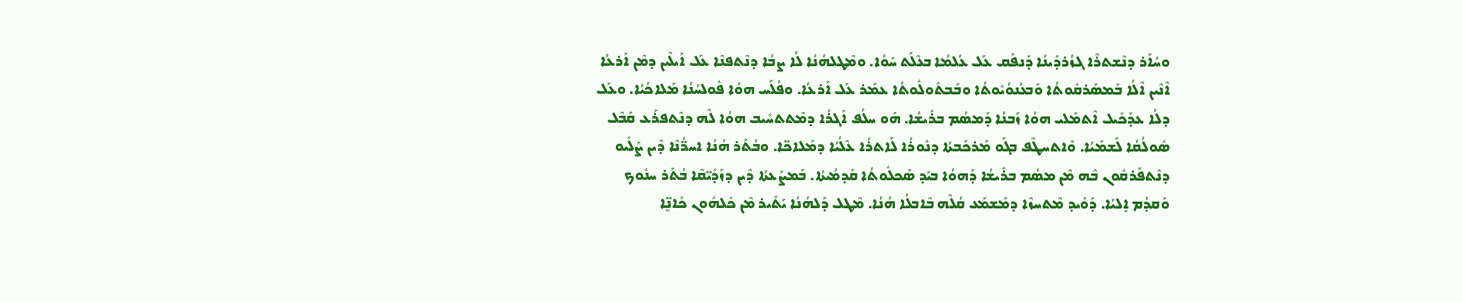ܘܚܳܐܰܪ ܕܢܶܫܬܪܶܐ ܓܙܳܪܕܺܝܢܳܐ ܕܰܢܦܰܩ ܥܰܠ ܥܳܠܡܳܐ ܒܥܶܠܰܬ ܚܰܘܳܐ. ܘܡܶܛܠܗܳܢܳܐ ܠܳܐ ܨܒܳܐ ܕܢܶܬܦܢܶܐ ܥܰܠ ܐܰܝܠܶܝܢ ܕܡܶܢ ܐܰܪܥܳܐ ܐܶܢܶܝܢ ܐܶܠܳܐ ܒܰܡܣܰܪܩܽܘܬܳܐ ܘܰܒܥܳܢܘܳܝܽܘܬܳܐ ܘܒܰܒܬܽܘܠܽܘܬܳܐ ܥܡܰܪ ܥܰܠ ܐܰܪܥܳܐ. ܘܦܳܠܰܚ ܗܘܳܐ ܦܽܘܠܚܳܢܳܐ ܡܰܠܐܟܳܝܳܐ. ܘܥܰܠ ܕܠܳܐ ܥܕܰܟܺܝܠ ‌ܐܶܬܡܰܠܝ ܗܘܳܐ ܙܰܒܢܳܐ ܕܰܡܣܳܡ ܒܪܺܝܫܳܐ. ܗܰܘ ܚܠܳܦ ܐܰܓܪܳܐ ܕܡܶܬܬܚܺܝܒ ܗܘܳܐ ܠܶܗ ܕܢܶܬܦܪܰܥ ܩܰܒܶܠ ܣܽܘܠܳܩܳܐ ܠܰܫܡܰܝܳܐ. ܘܶܐܬܚܛܶܦ ܒܓܰܘ ܡܰܪܟܰܒܬܳܐ ܕܢܽܘܪܳܐ ܠܰܐܬܪܳܐ ܥܶܠܳܝܳܐ ܕܡܰܠܐܟ̈ܐ. ܘܒܳܬܰܪ ܗܳܢܳܐ ܐܚܪ̈ܳܢܶܐ ܕܶܝܢ ܨܰܠܺܝܘ ܕܢܶܬܦܰܪܩܽܘܢ ܒܶܗ ܡܶܢ ܡܣܳܡ ܒܪܺܝܫܳܐ ܕܰܗܘܳܐ ܒܝܰܕ ܣܰܟܠܽܘܬܳܐ ܩܰܕܡܳܝܬܳܐ. ܒܰܡܨܰܥܬܳܐ ܕܶܝܢ ܕܙܰܕܺܝ̈ܩܶܐ ܒܳܬܰܪ ܚܢܽܘܟ ܘܰܩܕܳܡ ܐܻܠܝܳܐ. ܕܰܘܺܝܕ ܡܶܬܚܙܶܐ ܕܡܰܫܡܰܥ ܩܳܠܶܗ ܒܶܐܒܠܳܐ ܗܳܢܳܐ. ܡܶܛܠ ܕܰܠܗܳܢܳܐ ܝܰܬܺܝܪ ܡܶܢ ܟܽܠܗܽܘܢ ܟܺܐܢܷ̈ܐ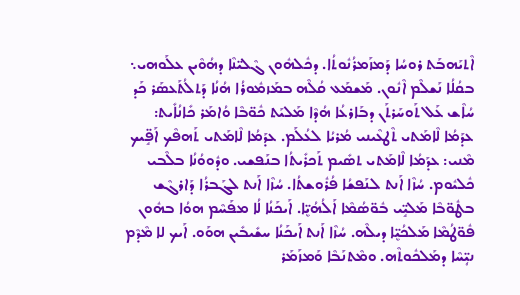ܐܶܬܝܰܗܒܰܬ ܪܘܚܳܐ ܕܰܡܙܰܡܪܳܢܽܘܬܳܐ. ܕܟܽܠܗܽܘܢ ܓܶܠܝ̈ܢܶܐ ܕܗܳܘܶܝܢ ܥܠܰܘܗܝ܆ ܒܩܳܠܳܐ ܢܰܫܠܶܡ ܐܶܢܽܘܢ. ܡܰܫܡܰܥ ܩܳܠܶܗ ܒܡܰܙܡܽܘܪܳܐ ܗܳܢܳܐ ܕܰܬܠܳܬܰܥܣܰܪ ܟܰܕ ܚܳܐܶܫ ܥܰܠ ܬܰܘܚܰܪܬܰܢ ܕܒܰܐܪܥܳܐ ܗܳܕܶܐ ܡܰܠܝܰܬ ܟܽܘ̈ܒܶܐ ܘܳܐܡܰܪ ܟܺܐܢܳܐܺܝܬ:
ܥܕܰܡܳܐ ܠܶܐܡܰܬܝ ܬܶܛܥܶܝܢܝ ܡܳܪܝܳܐ ܠܥܳܠܰܡ. ܥܕܰܡܳܐ ܠܶܐܡܰܬܝ ܬܰܗܦܶܟ ܐܰܦܱ̈ܝܟ ܡܶܢܝ: ܥܕܰܡܳܐ ܠܶܐܡܰܬܝ ܬܣܺܝܡ ܬܰܟܪܺܝܬܳܐ ܒܢܰܦܫܝ. ܘܕܽܘܘܳܢܳܐ ܒܠܶܒܝ ܟܽܠܝܽܘܡ. ܚܳܙܶܐ ܐܰܢܬ ܠܢܰܦܫܳܐ ܦܳܪܽܘܫܬܳܐ. ܚܳܙܶܐ ܐܰܢܬ ܠܓܰܒܪܳܐ ܕܰܐܪܓܶܫ ܒܛܽܘ̈ܒܶܐ ܡܰܠܝܱ̈ܝ ܒܽܘ̈ܣܳܡܶܐ ܐܰܠܳܗܳܝܷ̈ܐ. ܐܰܝܟܰܢܳܐ ܠܳܐ ܡܦܰܚܶܡ ܗܘܳܐ ܒܗܽܘܢ ܦܽܘ̈ܛܳܡܶܐ ܡܰܠܟܳܝܷ̈ܐ ܕܝܠܶܗ. ܚܳܙܶܐ ܐܰܢܬ ܐܰܝܟܰܢܳܐ ܚܫܺܝܒܺܝܢ ܗܘܰܘ. ܐܰܝܟ ܠܐ ܡܶܕܶܡ ܢܝܴ̈ܚܶܐ ܕܡܰܠܟܽܘܬܶܗ. ܘܡܶܬܢܰܒܶܐ ܘܰܡܙܰܡܰܪ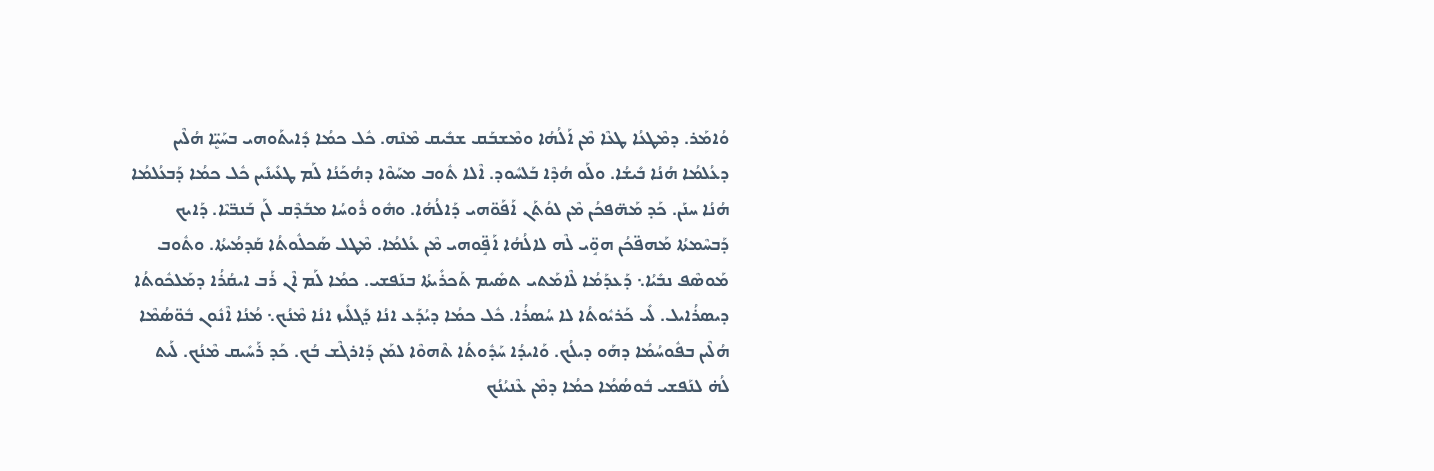ܘܳܐܡܰܪ. ܕܡܶܛܥܳܐ ܛܥܶܐ ܡܶܢ ܐܰܠܳܗܳܐ ܘܡܶܫܒܰܩ ܫܒܺܝܩ ܡܶܢܶܗ. ܟܽܠ ܟܡܳܐ ܕܺܐܝܬܰܘܗܝ ܒܚܰܝܷ̈ܐ ܗܳܠܶܝܢ ܕܥܳܠܡܳܐ ܗܳܢܳܐ ܒܺܝܫܳܐ. ܘܠܰܘ ܗܳܕܶܐ ܒܰܠܚܽܘܕ. ܐܶܠܐ ܬܽܘܒ ܡܚܰܘܶܐ ܕܗܳܟܰܢܳܐ ܠܰܡ ܛܥܺܝܢܺܝܢ ܟܽܠ ܟܡܳܐ ܕܰܒܥܳܠܡܳܐ ܗܳܢܳܐ ܚܢܰܢ. ܟܰܕ ܡܰܗ̈ܦܟܳܢ ܡܶܢ ܠܘܳܬܰܢ ܐܰܦܰܘ̈ܗܝ ܕܰܐܠܳܗܳܐ. ܘܗܽܘ ܪܽܘܚܳܐ ܡܒܰܕܶܩ ܠܰܢ ܒܰܢܒ̈ܝܶܐ. ܕܰܐܝܟ ܕܰܒܚܶܡܬܳܐ ܡܰܗܦ̈ܟܳܢ ܗܘܱ̈ܝ ܠܶܗ ܠܐܠܳܗܳܐ ܐܰܦܱ̈ܘܗܝ ܡܶܢ ܥܳܠܡܳܐ. ܡܶܛܠ ܣܰܟܠܽܘܬܳܐ ܩܰܕܡܳܝܬܳܐ. ܘܬܽܘܒ ܡܰܘܣܶܦ ܢܒܺܝܳܐ܆ ܕܰܥܕܰܡܳܐ ܠܶܐܡܰܬܝ ܬܣܺܝܡ ܬܰܟܪܺܝܬܳܐ ܒܢܰܦܫܝ. ܟܡܳܐ ܠܰܡ ܐܶܢ ܪܰܒ ܐܝܩܳܪܳܐ ܕܡܰܠܟܽܘܬܳܐ ܕܝܣܪܳܐܝܠ. ܠܺܝ ܟܰܪܝܽܘܬܳܐ ܠܐ ܚܳܣܪܳܐ. ܟܽܠ ܟܡܳܐ ܕܝܳܕܰܥ ܐܢܳܐ ܕܰܓܠܺܝܙ ܐܢܳܐ ܡܶܢܳܟ܆ ܡܳܢܳܐ ܐܶܢܽܘܢ ܒܽܘ̈ܣܳܡܶܐ ܗܳܠܶܝܢ ܒܦܽܘܚܳܡܳܐ ܕܗܰܘ ܕܝܠܳܟ. ܘܰܐܝܕܳܐ ܚܰܕܽܘܬܳܐ ܬܶܗܘܶܐ ܠܡܰܢ ܕܰܐܪܓܶܫ ܒܳܟ. ܟܰܕ ܪܰܚܺܝܩ ܡܶܢܳܟ. ܠܰܝܬ ܠܳܗ̇ ܠܢܰܦܫܝ ܒܽܘܣܳܡܳܐ ܟܡܳܐ ܕܡܶܢ ܥܶܢܝܳܢܳܟ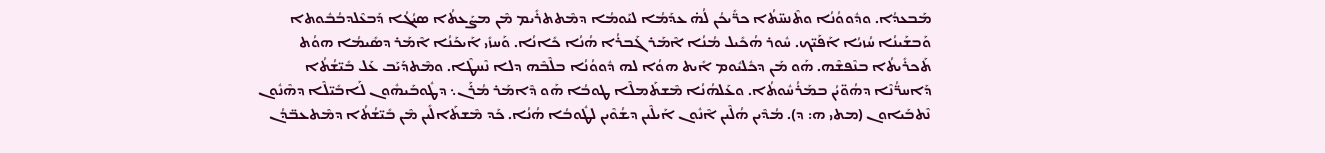ܡܰܒܥܕܳܐ. ܘܕܽܘܘܳܢܳܐ ܘܬܶܢܚ̈ܬܳܐ ܟܪ̈ܺܝܟܳܢ ܠܳܗ̇ ܥܕܰܡܳܐ ܠܝܰܘܡܳܐ ܕܡܶܬܬܪܺܝܡ ܡܶܢ ܡܨܰܥܬܳܐ ܣܝܳܓܳܐ ܕܰܒܥܶܠܕܒܳܒܽܘܬܐ ܘܰܒܫܰܝܢܳܐ ܚܳܙܝܳܐ ܐܰܦܰܝ̈ܟ. ܚܽܘܪ ܗܳܟܺܝܠ ܡܳܢܳܐ ܐܶܡܰܪ ܓܰܒܪܳܐ ܗܳܢܳܐ ܟܺܐܢܳܐ. ܘܰܚܙܺܝ ܐܰܝܟܰܢܳܐ ܐܶܡܰܪ ܕܣܺܝܡܳܐ ܗܘܳܬ ܬܰܟܪܺܝܬܳܐ ܒܢܶܦܫܶܗ. ܗܰܘ ܡܰܢ ܕܟܽܠܝܽܘܡ ܐܺܝܬ ܗܘܳܐ ܠܗ ܕܽܘܘܳܢܳܐ ܒܠܶܒܶܗ ܕܠܐ ܢܶܚܛܶܐ. ܘܡܶܬܕܰܝܰܒ ܥܰܠ ܒܺܝ̈ܫܳܬܳܐ ܕܰܐܚܪ̈ܳܢܶܐ ܕܗܳܘ̈ܝܳܢ ܒܡܰܪܳܚܽܘܬܳܐ. ܘܥܰܠܗܳܢܳܐ ܡܶܫܬܰܡܠܶܐ ܛܘܒܳܐ ܗܰܘ ܕܶܐܡܰܪ ܡܳܪܰܢ܆ ܕܛܽܘܒܰܝܗܽܘܢ ܠܰܐܒܺܝ̈ܠܶܐ ܕܗܶܢܽܘܢ ܢܶܬܒܰܝܐܘܢ (ܡܬܝ ܗ: ܕ). ܡܳܕܶܝܢ ܗܳܠܶܝܢ ܐܶܢܽܘܢ ܐܰܝܠܶܝܢ ܕܫܳܘܶܝܢ ܠܛܽܘܒܳܐ ܗܳܢܳܐ. ܟܰܕ ܡܶܫܬܰܐܠܺܝܢ ܡܶܢ ܒܺܝ̈ܫܳܬܳܐ ܕܡܶܬܥܒ̈ܕܳܢ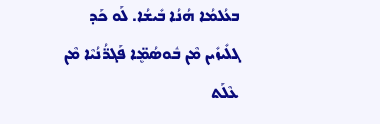ܒܥܳܠܡܳܐ ܗܳܢܳܐ ܒܺܝܫܳܐ. ܠܰܘ ܟܰܕ ܓܠܺܝܙܺܝܢ ܡܶܢ ܒܽܘܣܳܡܷ̈ܐ ܦܰܓܪ̈ܳܢܳܝܶܐ ܡܶܢ ܥܶܠܰܬ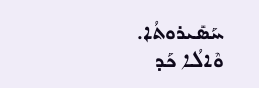ܚܰܣܺܝܪܘܬܳܐ. ܘܶܐܠܳܐ ܟܰܕ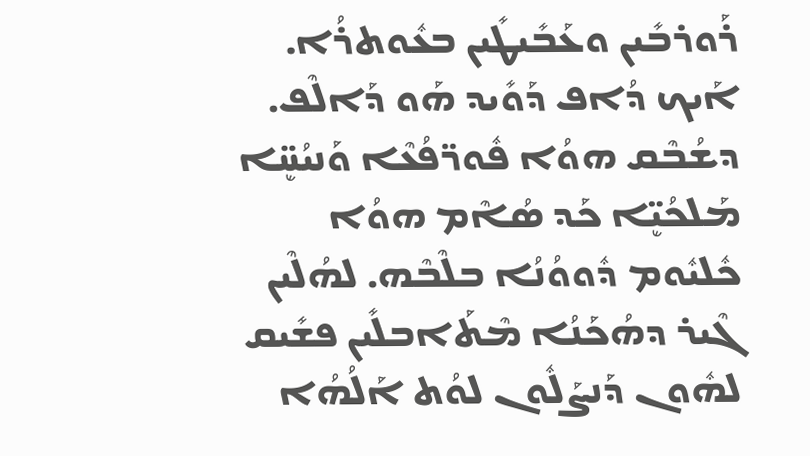ܪܰܘܪܒܺܝܢ ܘܥܰܒܺܝܛܺܝܢ ܒܥܽܘܬܪܳܐ. ܐܰܝܟ ܕܳܐܦ ܕܰܘܺܝܕ ܗܰܘ ܕܰܐܠܶܦ. ܕܫܳܒܶܩ ܗܘܳܐ ܦܽܘܪ̈ܦܳܥܶܐ ܘܰܢܝܳܚܷ̈ܐ ܡܰܠܟܳܝܷ̈ܐ ܟܰܕ ܣܳܐܶܡ ܗܘܳܐ ܟܽܠܝܽܘܡ ܕܽܘܘܳܢܳܐ ܒܠܶܒܶܗ. ܠܗܳܠܶܝܢ ܓܶܝܪ ܕܗܳܟܰܢܳܐ ܡܶܬܰܐܒܠܺܝܢ ܦܫܺܝܩ ܠܗܽܘܢ ܕܰܢܨܰܠܽܘܢ ܠܘܳܬ ܐܰܠܳܗܳܐ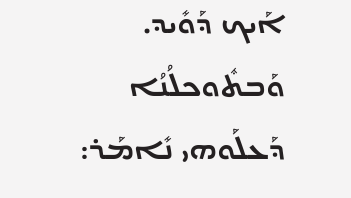ܐܰܝܟ ܕܰܘܺܝܕ. ܘܰܒܬܽܘܟܠܳܢܳܐ ܕܰܥܠܰܘܗܝ ܢܺܐܡܰܪ: